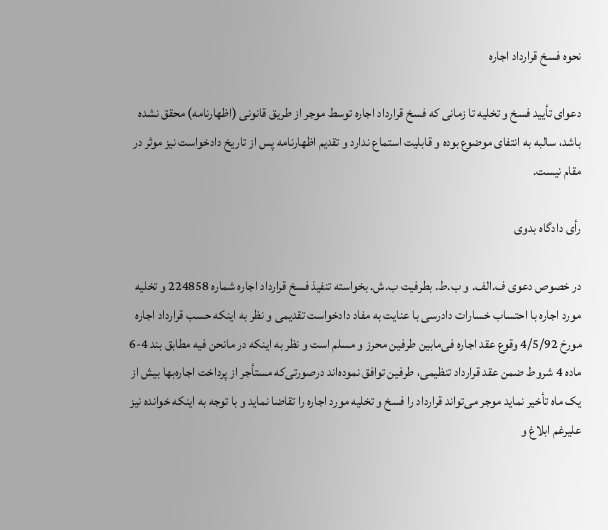نحوه فسخ قرارداد اجاره

دعوای تأیید فسخ و تخلیه تا زمانی که فسخ قرارداد اجاره توسط موجر از طریق قانونی (اظهارنامه) محقق نشده باشد، سالبه به انتفای موضوع بوده و قابلیت استماع ندارد و تقدیم اظهارنامه پس از تاریخ دادخواست نیز موثر در مقام نیست.

رأی دادگاه بدوی

در خصوص دعوی ف.الف. و ب.ط. بطرفیت ب.ش. بخواسته تنفیذ فسخ قرارداد اجاره شماره 224858 و تخلیه مورد اجاره با احتساب خسارات دادرسی با عنایت به مفاد دادخواست تقدیمی و نظر به اینکه حسب قرارداد اجاره مورخ 4/5/92 وقوع عقد اجاره فی‌مابین طرفین محرز و مسلم است و نظر به اینکه در مانحن فیه مطابق بند 4-6 ماده 4 شروط ضمن عقد قرارداد تنظیمی، طرفین توافق نموده‌اند درصورتی‌که مستأجر از پرداخت اجاره‌بها بیش از یک ماه تأخیر نماید موجر می‌تواند قرارداد را فسخ و تخلیه مورد اجاره را تقاضا نماید و با توجه به اینکه خوانده نیز علیرغم ابلاغ و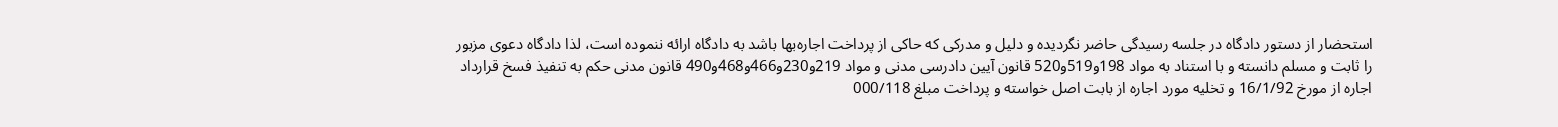استحضار از دستور دادگاه در جلسه رسیدگی حاضر نگردیده و دلیل و مدرکی که حاکی از پرداخت اجاره‌بها باشد به دادگاه ارائه ننموده است، لذا دادگاه دعوی مزبور را ثابت و مسلم دانسته و با استناد به مواد 198و519و520 قانون آیین دادرسی مدنی و مواد 219و230و466و468و490 قانون مدنی حکم به تنفیذ فسخ قرارداد اجاره از مورخ 16/1/92 و تخلیه مورد اجاره از بابت اصل خواسته و پرداخت مبلغ 000/118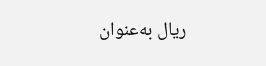ریال به‌عنوان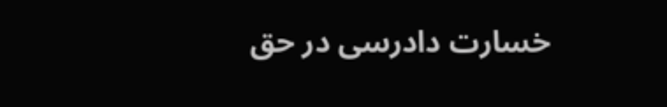خسارت دادرسی در حق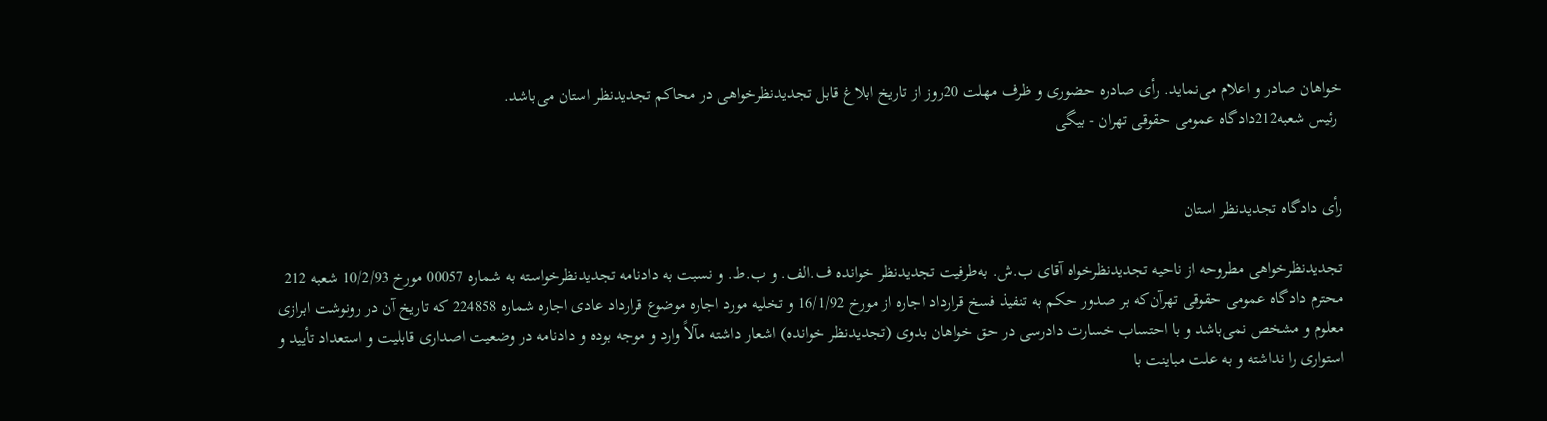خواهان صادر و اعلام می‌نماید. رأی صادره حضوری و ظرف مهلت 20روز از تاریخ ابلاغ قابل تجدیدنظرخواهی در محاکم تجدیدنظر استان می‌باشد.
 رئیس شعبه212دادگاه عمومی حقوقی تهران - بیگی


رأی دادگاه تجدیدنظر استان

تجدیدنظرخواهی مطروحه از ناحیه تجدیدنظرخواه آقای ب.ش. به‌طرفیت تجدیدنظر خوانده ف.الف. و ب.ط. و نسبت به دادنامه تجدیدنظرخواسته به شماره 00057 مورخ 10/2/93 شعبه 212 محترم دادگاه عمومی حقوقی تهرآن‌که بر صدور حکم به تنفیذ فسخ قرارداد اجاره از مورخ 16/1/92 و تخلیه مورد اجاره موضوع قرارداد عادی اجاره شماره 224858 که تاریخ آن در رونوشت ابرازی معلوم و مشخص نمی‌باشد و با احتساب خسارت دادرسی در حق خواهان بدوی (تجدیدنظر خوانده) اشعار داشته مآلاً وارد و موجه بوده و دادنامه در وضعیت اصداری قابلیت و استعداد تأیید و استواری را نداشته و به علت مباینت با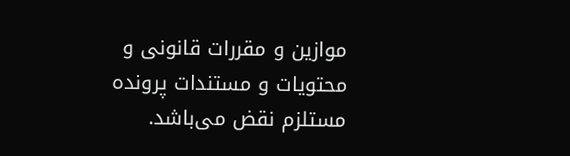موازین و مقررات قانونی و محتویات و مستندات پرونده مستلزم نقض می‌باشد.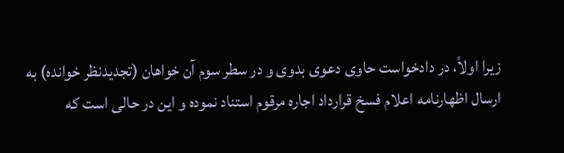زیرا اولاً، در دادخواست حاوی دعوی بدوی و در سطر سوم آن خواهان (تجدیدنظر خوانده) به ارسال اظهارنامه اعلام فسخ قرارداد اجاره مرقوم استناد نموده و این در حالی است که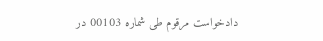دادخواست مرقوم طی شماره 00103 در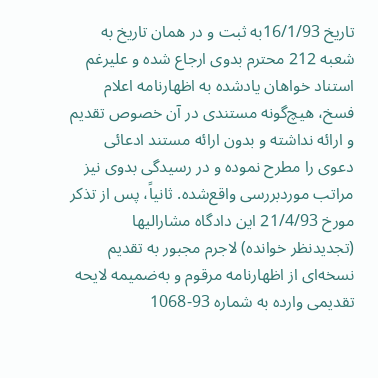تاریخ 16/1/93به ثبت و در همان تاریخ به شعبه 212 محترم بدوی ارجاع شده و علیرغم استناد خواهان یادشده به اظهارنامه اعلام فسخ، هیچ‌گونه مستندی در آن خصوص تقدیم و ارائه نداشته و بدون ارائه مستند ادعائی دعوی را مطرح نموده و در رسیدگی بدوی نیز مراتب موردبررسی واقع‌شده. ثانیاً، پس از تذکر مورخ 21/4/93 این دادگاه مشارالیها (تجدیدنظر خوانده) لاجرم مجبور به تقدیم نسخه‌ای از اظهارنامه مرقوم و به‌ضمیمه لایحه تقدیمی وارده به شماره 93-1068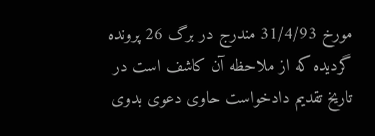مورخ 31/4/93 مندرج در برگ 26 پرونده گردیده که از ملاحظه آن کاشف است در تاریخ تقدیم دادخواست حاوی دعوی بدوی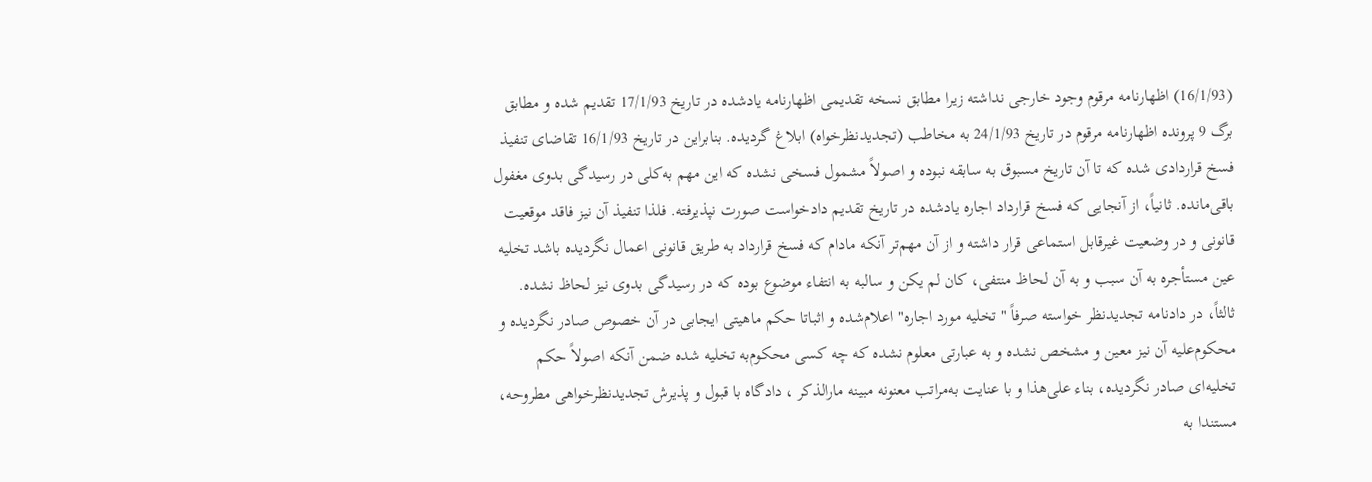(16/1/93) اظهارنامه مرقوم وجود خارجی نداشته زیرا مطابق نسخه تقدیمی اظهارنامه یادشده در تاریخ 17/1/93 تقدیم شده و مطابق برگ 9 پرونده اظهارنامه مرقوم در تاریخ 24/1/93 به مخاطب (تجدیدنظرخواه) ابلاغ گردیده. بنابراین در تاریخ 16/1/93 تقاضای تنفیذ فسخ قراردادی شده که تا آن تاریخ مسبوق به سابقه نبوده و اصولاً مشمول فسخی نشده که این مهم به‌کلی در رسیدگی بدوی مغفول باقی‌مانده. ثانیاً، از آنجایی که فسخ قرارداد اجاره یادشده در تاریخ تقدیم دادخواست صورت نپذیرفته. فلذا تنفیذ آن نیز فاقد موقعیت قانونی و در وضعیت غیرقابل استماعی قرار داشته و از آن مهم‌تر آنکه مادام که فسخ قرارداد به طریق قانونی اعمال نگردیده باشد تخلیه عین مستأجره به آن سبب و به آن لحاظ منتفی، کان لم یکن و سالبه به انتفاء موضوع بوده که در رسیدگی بدوی نیز لحاظ نشده. ثالثاً، در دادنامه تجدیدنظر خواسته صرفاً " تخلیه مورد اجاره" اعلام‌شده و اثباتا حکم ماهیتی ایجابی در آن خصوص صادر نگردیده و محکوم‌علیه آن نیز معین و مشخص نشده و به عبارتی معلوم نشده که چه کسی محکوم‌به تخلیه شده ضمن آنکه اصولاً حکم تخلیه‌ای صادر نگردیده، بناء علی‌هذا و با عنایت به‌مراتب معنونه مبینه مارالذکر ، دادگاه با قبول و پذیرش تجدیدنظرخواهی مطروحه، مستندا به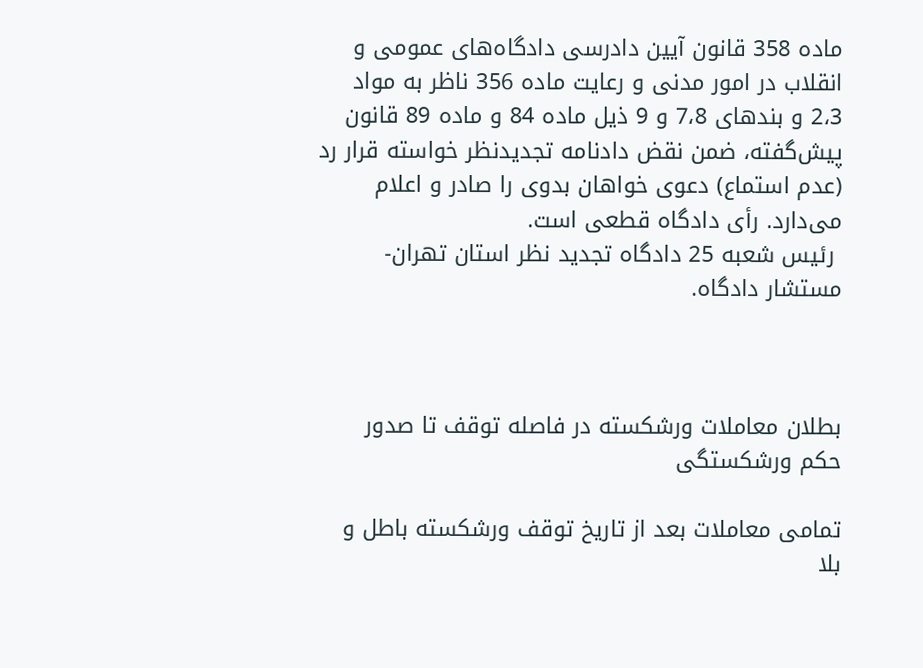ماده 358 قانون آیین دادرسی دادگاه‌های عمومی و انقلاب در امور مدنی و رعایت ماده 356 ناظر به مواد 2،3 و بندهای 7،8 و 9 ذیل ماده 84 و ماده 89 قانون پیش‌گفته، ضمن نقض دادنامه تجدیدنظر خواسته قرار رد (عدم استماع) دعوی خواهان بدوی را صادر و اعلام می‌دارد. رأی دادگاه قطعی است.
 رئیس شعبه 25 دادگاه تجدید نظر استان تهران- مستشار دادگاه.



بطلان معاملات ورشکسته در فاصله توقف تا صدور حکم ورشکستگی

تمامی معاملات بعد از تاریخ توقف ورشکسته باطل و بلا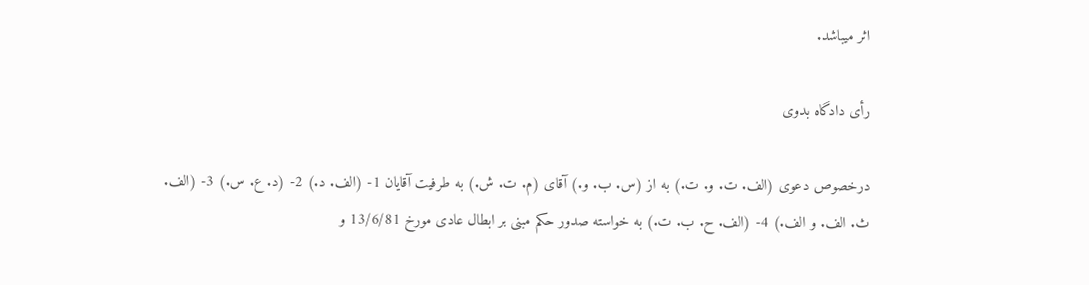اثر میباشد.

رأی دادگاه بدوی

درخصوص دعوی (الف. ت. و. ت.) به از (س. ب. و.) آقای (م. ت. ش.) به طرفیت آقایان 1- (الف. د.) 2- (د. ع. س.) 3- (الف. ث. الف. و الف.) 4- (الف. ح. ب. ت.) به خواسته صدور حکم مبنی بر ابطال عادی مورخ 13/6/81 و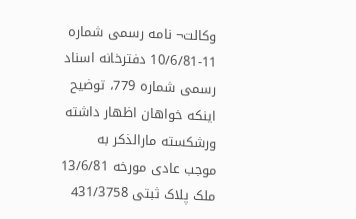وکالت¬ نامه رسمی شماره 11-10/6/81 دفترخانه اسناد رسمی شماره 779، توضیح اینکه خواهان اظهار داشته ورشکسته مارالذکر به موجب عادی مورخه 13/6/81 ملک پلاک ثبتی 431/3758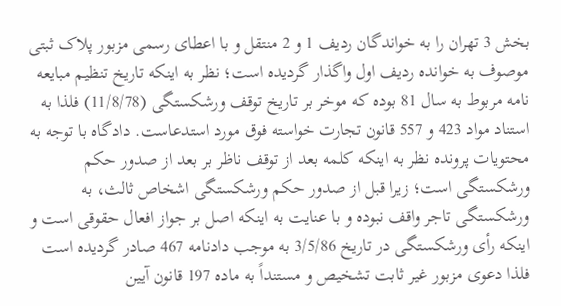بخش 3 تهران را به خواندگان ردیف 1 و 2 منتقل و با اعطای رسمی مزبور پلاک ثبتی موصوف به خوانده ردیف اول واگذار گردیده است؛ نظر به اینکه تاریخ تنظیم مبایعه نامه مربوط به سال 81 بوده که موخر بر تاریخ توقف ورشکستگی (11/8/78) فلذا به استناد مواد 423 و 557 قانون تجارت خواسته فوق مورد استدعاست. دادگاه با توجه به محتویات پرونده نظر به اینکه کلمه بعد از توقف ناظر بر بعد از صدور حکم ورشکستگی است؛ زیرا قبل از صدور حکم ورشکستگی اشخاص ثالث، به ورشکستگی تاجر واقف نبوده و با عنایت به اینکه اصل بر جواز افعال حقوقی است و اینکه رأی ورشکستگی در تاریخ 3/5/86 به موجب دادنامه 467 صادر گردیده است فلذا دعوی مزبور غیر ثابت تشخیص و مستنداً به ماده 197 قانون آیین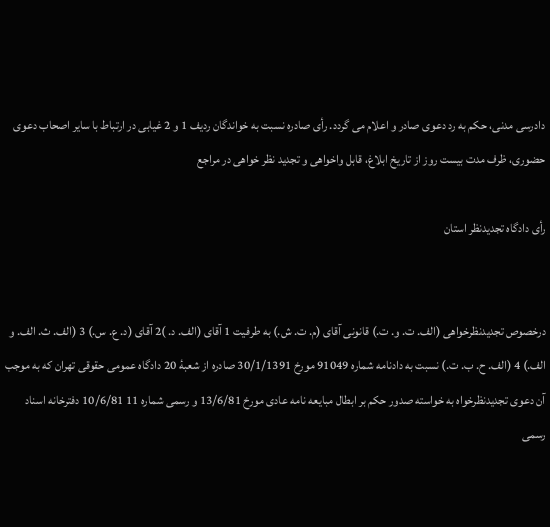دادرسی مدنی، حکم به رد دعوی صادر و اعلام می گردد. رأی صادره نسبت به خواندگان ردیف 1 و 2 غیابی در ارتباط با سایر اصحاب دعوی حضوری، ظرف مدت بیست روز از تاریخ ابلاغ، قابل واخواهی و تجدید نظر خواهی در مراجع

رأی دادگاه تجدیدنظر استان


درخصوص تجدیدنظرخواهی (الف. ت. و. ت.) قانونی آقای (م. ت. ش.) به طرفیت 1 آقای (الف. د. )2 آقای (د. ع. س.) 3 (الف. ث. الف. و الف.) 4 (الف. ح. ب. ت.) نسبت به دادنامه شماره 91049 مورخ 30/1/1391 صادره از شعبۀ 20 دادگاه عمومی حقوقی تهران که به موجب آن دعوی تجدیدنظرخواه به خواسته صدور حکم بر ابطال مبایعه نامه عادی مورخ 13/6/81 و رسمی شماره 11 10/6/81 دفترخانه اسناد رسمی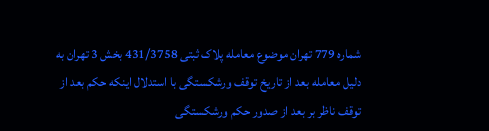شماره 779 تهران موضوع معامله پلاک ثبتی 431/3758 بخش 3 تهران به دلیل معامله بعد از تاریخ توقف ورشکستگی با استدلال اینکه حکم بعد از توقف ناظر بر بعد از صدور حکم ورشکستگی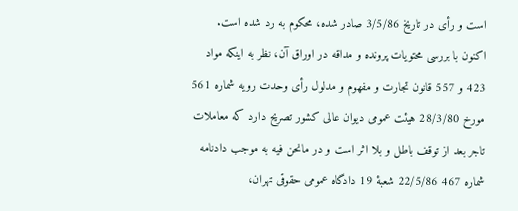است و رأی در تاریخ 3/5/86 صادر شده، محکوم به رد شده است. اکنون با بررسی محتویات پرونده و مداقه در اوراق آن، نظر به اینکه مواد 423 و 557 قانون تجارت و مفهوم و مدلول رأی وحدت رویه شماره 561 مورخ 28/3/80 هیئت عمومی دیوان عالی کشور تصریح دارد که معاملات تاجر بعد از توقف باطل و بلا اثر است و در مانحن فیه به موجب دادنامه شماره 467 22/5/86 شعبۀ 19 دادگاه عمومی حقوقی تهران،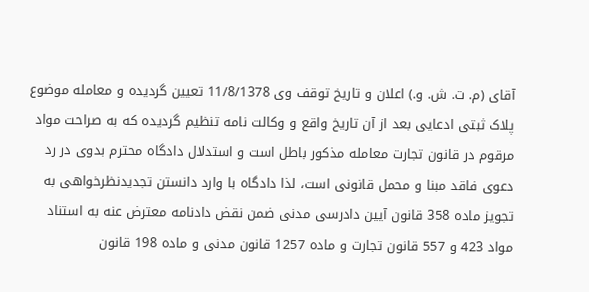آقای (م. ت. ش. و.) اعلان و تاریخ توقف وی 11/8/1378 تعیین گردیده و معامله موضوع پلاک ثبتی ادعایی بعد از آن تاریخ واقع و وکالت نامه تنظیم گردیده که به صراحت مواد مرقوم در قانون تجارت معامله مذکور باطل است و استدلال دادگاه محترم بدوی در رد دعوی فاقد مبنا و محمل قانونی است، لذا دادگاه با وارد دانستن تجدیدنظرخواهی به تجویز ماده 358 قانون آیین دادرسی مدنی ضمن نقض دادنامه معترض عنه به استناد مواد 423 و 557 قانون تجارت و ماده 1257 قانون مدنی و ماده 198 قانون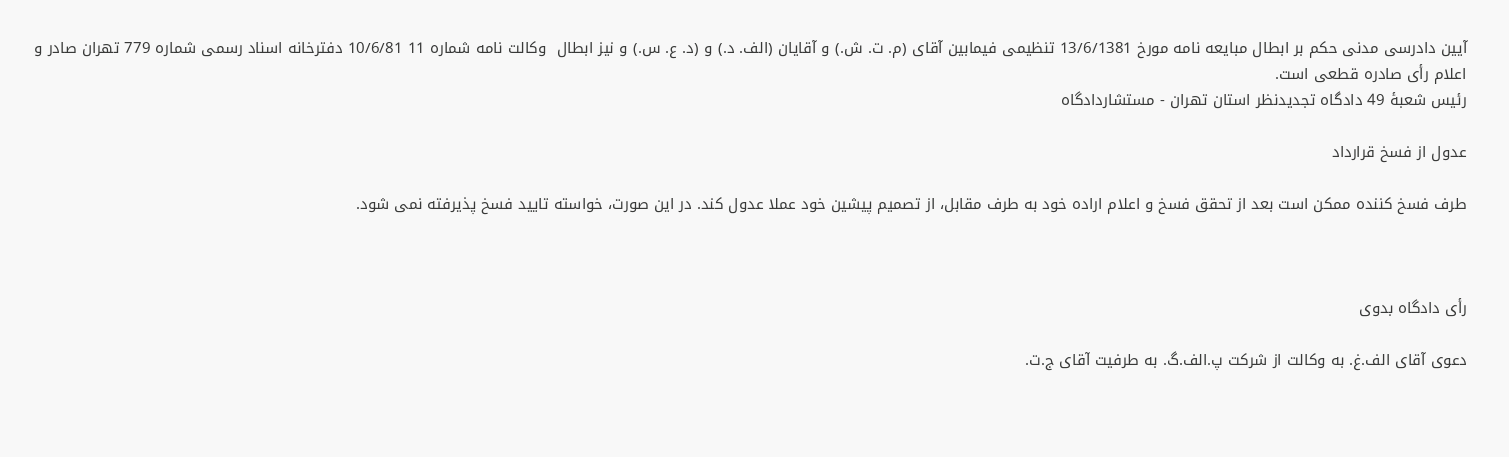آیین دادرسی مدنی حکم بر ابطال مبایعه نامه مورخ 13/6/1381 تنظیمی فیمابین آقای (م. ت. ش.) و آقایان (الف. د.) و (د. ع. س.) و نیز ابطال  وکالت نامه شماره 11 10/6/81 دفترخانه اسناد رسمی شماره 779 تهران صادر و اعلام رأی صادره قطعی است.
رئیس شعبۀ 49 دادگاه تجدیدنظر استان تهران - مستشاردادگاه

عدول از فسخ قرارداد

طرف فسخ کننده ممکن است بعد از تحقق فسخ و اعلام اراده خود به طرف مقابل، از تصمیم پیشین خود عملا عدول کند. در این صورت، خواسته تایید فسخ پذیرفته نمی شود.



رأی دادگاه بدوی

دعوی آقای الف.غ. به وکالت از شرکت پ.الف.گ. به طرفیت آقای ج.ت.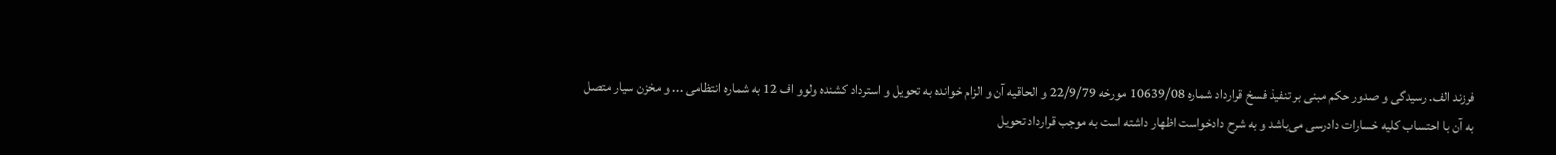فرزند الف. رسیدگی و صدور حکم مبنی بر تنفیذ فسخ قرارداد شماره 10639/08 مورخه 22/9/79 و الحاقیه آن و الزام خوانده به تحویل و استرداد کشنده ولوو اف 12 به شماره انتظامی ... و مخزن سیار متصل به آن با احتساب کلیه خسارات دادرسی می‌باشد و به شرح دادخواست اظهار داشته است به موجب قرارداد تحویل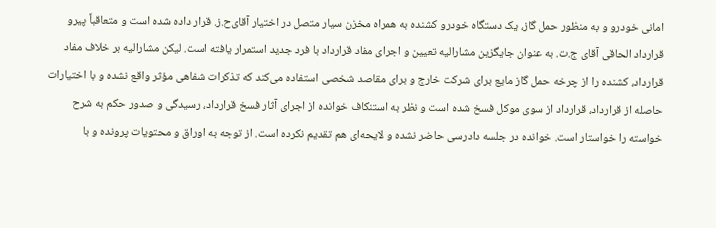امانی خودرو و به منظور حمل گاز، یک دستگاه خودرو کشنده به همراه مخزن سیار متصل در اختیار آقای‌ح.ز. قرار داده شده است و متعاقباً پیرو قرارداد الحاقی آقای ج.ت. به عنوان جایگزین مشارالیه تعیین و اجرای مفاد قرارداد با فرد جدید استمرار یافته است. لیکن مشارالیه بر خلاف مفاد قرارداد، کشنده را از چرخه حمل گاز مایع برای شرکت خارج و برای مقاصد شخصی استفاده می‌کند که تذکرات شفاهی مؤثر واقع نشده و با اختیارات حاصله از قرارداد، قرارداد از سوی موکل فسخ شده است و نظر به استنکاف خوانده از اجرای آثار فسخ قرارداد، رسیدگی و صدور حکم به شرح خواسته را خواستار است. خوانده در جلسه دادرسی حاضر نشده و لایحه‌ای هم تقدیم نکرده است. از توجه به اوراق و محتویات پرونده و با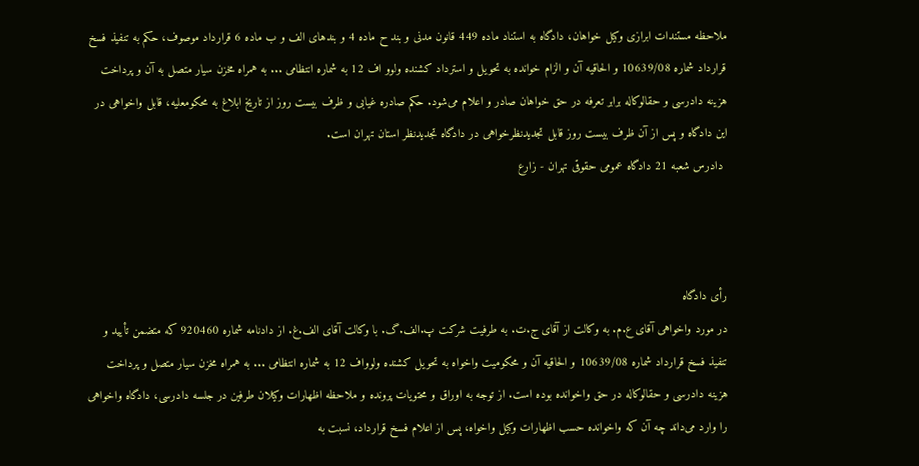ملاحظه مستندات ابرازی وکیل خواهان، دادگاه به استناد ماده 449 قانون مدنی و بند ح ماده 4 و بندهای الف و ب ماده 6 قرارداد موصوف، حکم به تنفیذ فسخ قرارداد شماره 10639/08 و الحاقیه آن و الزام خوانده به تحویل و استرداد کشنده ولوو اف 12 به شماره انتظامی ... به همراه مخزن سیار متصل به آن و پرداخت هزینه دادرسی و حقالوکاله برابر تعرفه در حق خواهان صادر و اعلام می‌شود. حکم صادره غیابی و ظرف بیست روز از تاریخ ابلاغ به محکومعلیه، قابل واخواهی در این دادگاه و پس از آن ظرف بیست روز قابل تجدیدنظرخواهی در دادگاه تجدیدنظر استان تهران است.
 دادرس شعبه 21 دادگاه عمومی حقوقی تهران - زارع



رأی دادگاه
در مورد واخواهی آقای ع.م. به وکالت از آقای ج.ت. به طرفیت شرکت پ.الف.گ. با وکالت آقای الف.غ. از دادنامه شماره 920460 که متضمن تأیید و تنفیذ فسخ قرارداد شماره 10639/08 و الحاقیه آن و محکومیت واخواه به تحویل کشنده ولوواف 12 به شماره انتظامی ... به همراه مخزن سیار متصل و پرداخت هزینه دادرسی و حقالوکاله در حق واخوانده بوده است. از توجه به اوراق و محتویات پرونده و ملاحظه اظهارات وکیلان طرفین در جلسه دادرسی، دادگاه واخواهی را وارد می‌داند چه آن که واخوانده حسب اظهارات وکیل واخواه، پس از اعلام فسخ قرارداد، نسبت به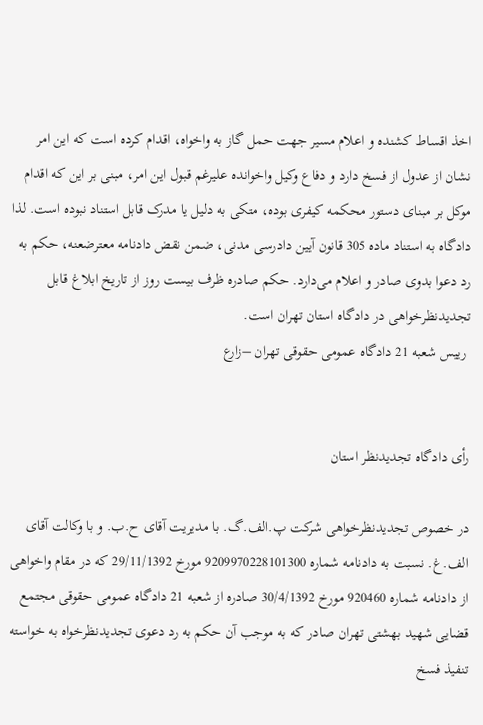اخذ اقساط کشنده و اعلام مسیر جهت حمل گاز به واخواه، اقدام کرده است که این امر نشان از عدول از فسخ دارد و دفاع وکیل واخوانده علیرغم قبول این امر، مبنی بر این که اقدام موکل بر مبنای دستور محکمه کیفری بوده، متکی به دلیل یا مدرک قابل استناد نبوده است. لذا دادگاه به استناد ماده 305 قانون آیین دادرسی مدنی، ضمن نقض دادنامه معترضعنه، حکم به رد دعوا بدوی صادر و اعلام می‌دارد. حکم صادره ظرف بیست روز از تاریخ ابلاغ قابل تجدیدنظرخواهی در دادگاه استان تهران است.
 رییس شعبه 21 دادگاه عمومی حقوقی تهران –زارع


رأی دادگاه تجدیدنظر استان

در خصوص تجدیدنظرخواهی شرکت پ.الف.گ. با مدیریت آقای ح.ب. و با وکالت آقای الف.غ. نسبت به دادنامه شماره 9209970228101300 مورخ 29/11/1392 که در مقام واخواهی از دادنامه شماره 920460 مورخ 30/4/1392 صادره از شعبه 21 دادگاه عمومی حقوقی مجتمع قضایی شهید بهشتی تهران صادر که به موجب آن حکم به رد دعوی تجدیدنظرخواه به خواسته تنفیذ فسخ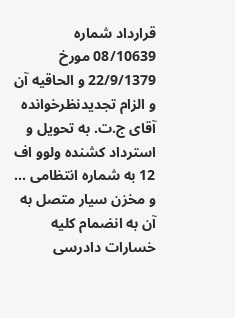قرارداد شماره 08/10639 مورخ 22/9/1379 و الحاقیه آن و الزام تجدیدنظرخوانده آقای ج.ت. به تحویل و استرداد کشنده ولوو اف 12 به شماره انتظامی ... و مخزن سیار متصل به آن به انضمام کلیه خسارات دادرسی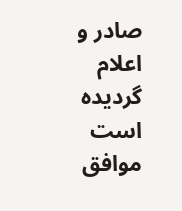صادر و اعلام گردیده است موافق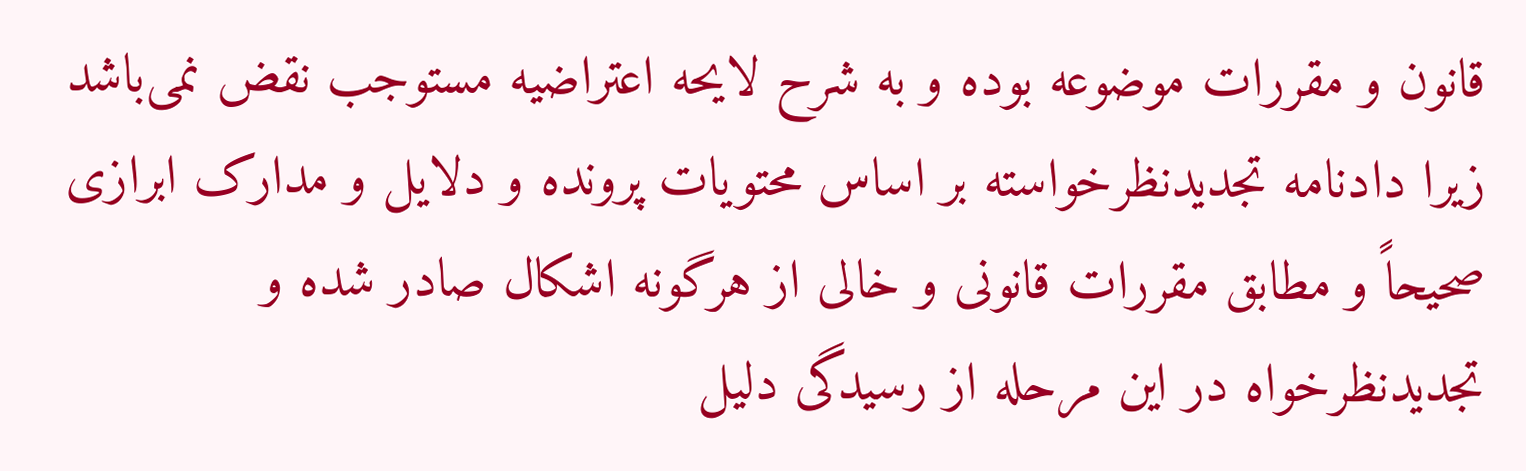قانون و مقررات موضوعه بوده و به شرح لایحه اعتراضیه مستوجب نقض نمی‌باشد زیرا دادنامه تجدیدنظرخواسته بر اساس محتویات پرونده و دلایل و مدارک ابرازی صحیحاً و مطابق مقررات قانونی و خالی از هرگونه اشکال صادر شده و تجدیدنظرخواه در این مرحله از رسیدگی دلیل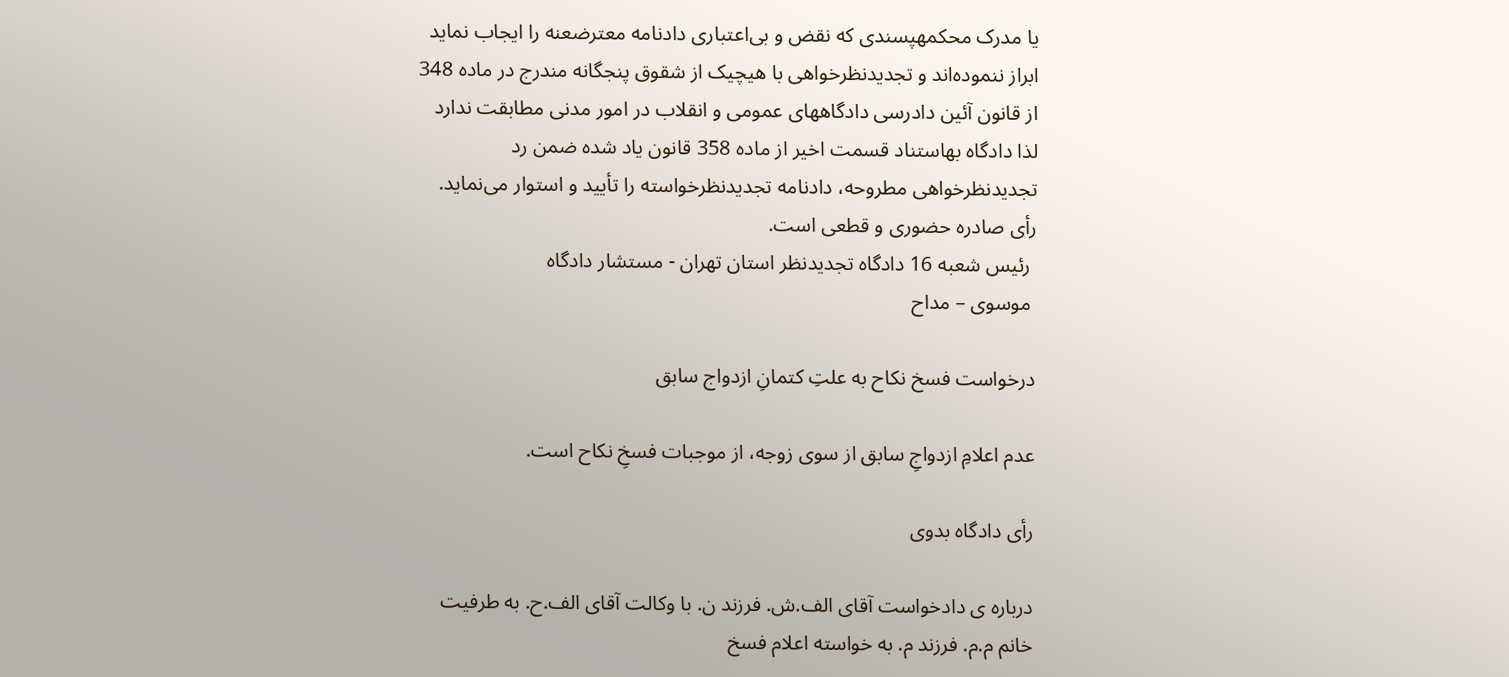یا مدرک محکمهپسندی که نقض و بی‌اعتباری دادنامه معترضعنه را ایجاب نماید ابراز ننموده‌اند و تجدیدنظرخواهی با هیچیک از شقوق پنجگانه مندرج در ماده 348 از قانون آئین دادرسی دادگاههای عمومی و انقلاب در امور مدنی مطابقت ندارد لذا دادگاه بهاستناد قسمت اخیر از ماده 358 قانون یاد شده ضمن رد تجدیدنظرخواهی مطروحه، دادنامه تجدیدنظرخواسته را تأیید و استوار می‌نماید. رأی صادره حضوری و قطعی است.
 رئیس شعبه 16 دادگاه تجدیدنظر استان تهران - مستشار دادگاه
 موسوی – مداح

درخواست فسخ نکاح به علتِ کتمانِ ازدواج سابق

عدم اعلامِ ازدواجِ سابق از سوی زوجه، از موجبات فسخِ نکاح است.

رأی دادگاه بدوی

درباره ی دادخواست آقای الف.ش. فرزند ن. با وکالت آقای الف.ح. به طرفیت خانم م.م. فرزند م. به خواسته اعلام فسخ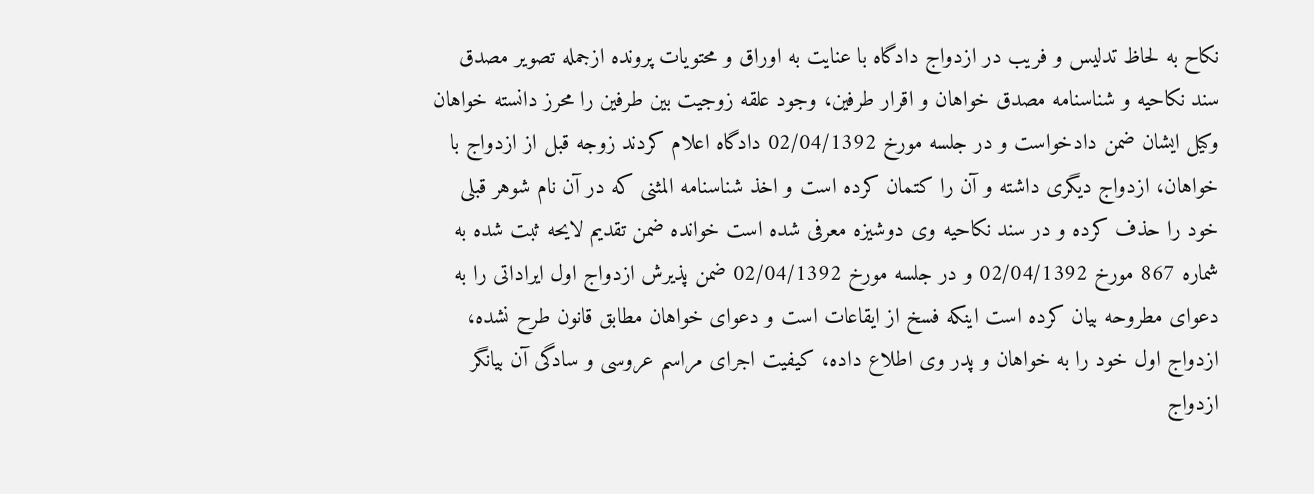نکاح به لحاظ تدلیس و فریب در ازدواج دادگاه با عنایت به اوراق و محتویات پرونده ازجمله تصویر مصدق سند نکاحیه و شناسنامه مصدق خواهان و اقرار طرفین، وجود علقه زوجیت بین طرفین را محرز دانسته خواهان وکیل ایشان ضمن دادخواست و در جلسه مورخ 02/04/1392 دادگاه اعلام کردند زوجه قبل از ازدواج با خواهان، ازدواج دیگری داشته و آن را کتمان کرده است و اخذ شناسنامه المثنی که در آن نام شوهر قبلی خود را حذف کرده و در سند نکاحیه وی دوشیزه معرفی شده است خوانده ضمن تقدیم لایحه ثبت شده به شماره 867 مورخ 02/04/1392 و در جلسه مورخ 02/04/1392 ضمن پذیرش ازدواج اول ایراداتی را به دعوای مطروحه بیان کرده است اینکه فسخ از ایقاعات است و دعوای خواهان مطابق قانون طرح نشده، ازدواج اول خود را به خواهان و پدر وی اطلاع داده، کیفیت اجرای مراسم عروسی و سادگی آن بیانگر ازدواج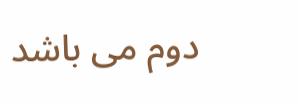دوم می باشد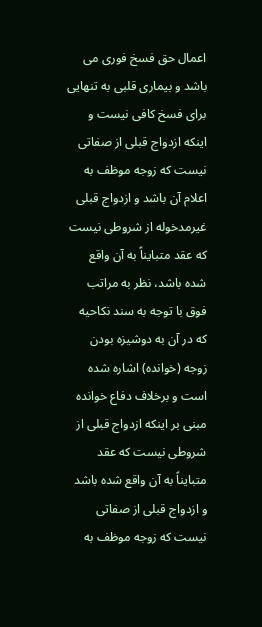اعمال حق فسخ فوری می باشد و بیماری قلبی به تنهایی برای فسخ کافی نیست و اینکه ازدواج قبلی از صفاتی نیست که زوجه موظف به اعلام آن باشد و ازدواج قبلی غیرمدخوله از شروطی نیست که عقد متبایناً به آن واقع شده باشد، نظر به مراتب فوق با توجه به سند نکاحیه که در آن به دوشیزه بودن زوجه (خوانده) اشاره شده است و برخلاف دفاع خوانده مبنی بر اینکه ازدواج قبلی از شروطی نیست که عقد متبایناً به آن واقع شده باشد و ازدواج قبلی از صفاتی نیست که زوجه موظف به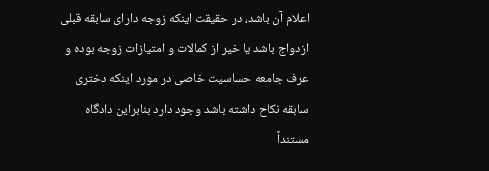اعلام آن باشد، در حقیقت اینکه زوجه دارای سابقه قبلی ازدواج باشد یا خیر از کمالات و امتیازات زوجه بوده و عرف جامعه حساسیت خاصی در مورد اینکه دختری سابقه نکاح داشته باشد وجود دارد بنابراین دادگاه مستنداً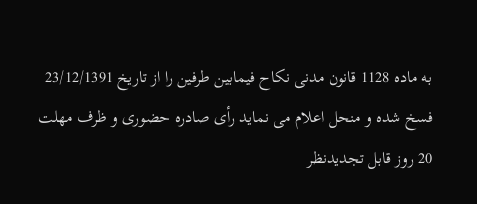به ماده 1128 قانون مدنی نکاح فیمابین طرفین را از تاریخ 23/12/1391 فسخ شده و منحل اعلام می نماید رأی صادره حضوری و ظرف مهلت 20 روز قابل تجدیدنظر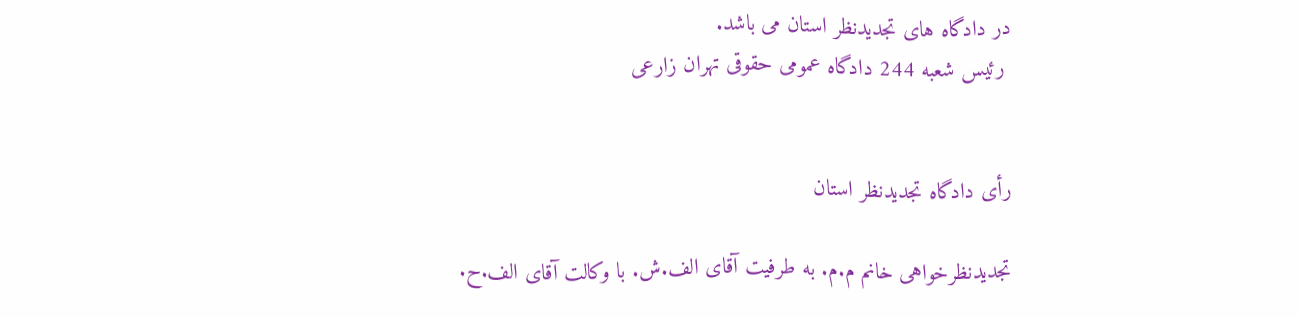در دادگاه های تجدیدنظر استان می باشد.
 رئیس شعبه 244 دادگاه عمومی حقوقی تهران زارعی


رأی دادگاه تجدیدنظر استان

تجدیدنظرخواهی خانم م.م. به طرفیت آقای الف.ش. با وکالت آقای الف.ح.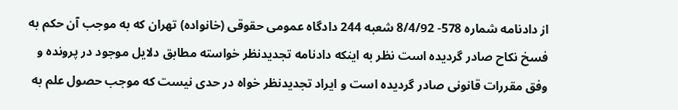از دادنامه شماره 578- 8/4/92 شعبه 244 دادگاه عمومی حقوقی (خانواده) تهران که به موجب آن حکم به فسخ نکاح صادر گردیده است نظر به اینکه دادنامه تجدیدنظر خواسته مطابق دلایل موجود در پرونده و وفق مقررات قانونی صادر گردیده است و ایراد تجدیدنظر خواه در حدی نیست که موجب حصول علم به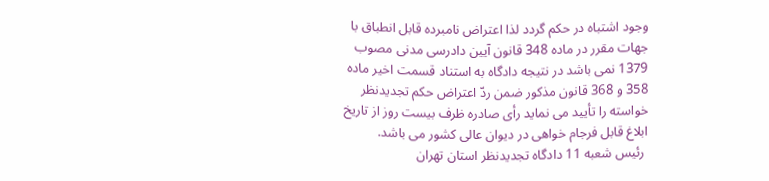وجود اشتباه در حکم گردد لذا اعتراض نامبرده قابل انطباق با جهات مقرر در ماده 348 قانون آیین دادرسی مدنی مصوب 1379 نمی باشد در نتیجه دادگاه به استناد قسمت اخیر ماده 358 و 368 قانون مذکور ضمن ردّ اعتراض حکم تجدیدنظر خواسته را تأیید می نماید رأی صادره ظرف بیست روز از تاریخ ابلاغ قابل فرجام خواهی در دیوان عالی کشور می باشد.
 رئیس شعبه 11 دادگاه تجدیدنظر استان تهران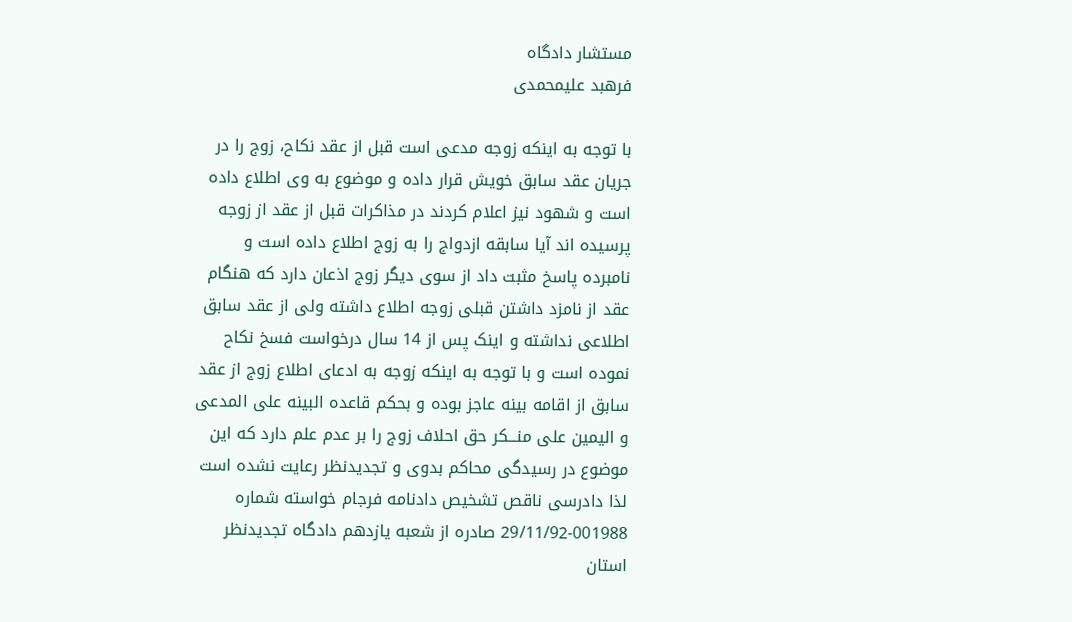مستشار دادگاه
فرهبد علیمحمدی

با توجه به اینکه زوجه مدعی است قبل از عقد نکاح، زوج را در جریان عقد سابق خویش قرار داده و موضوع به وی اطلاع داده است و شهود نیز اعلام کردند در مذاکرات قبل از عقد از زوجه پرسیده اند آیا سابقه ازدواج را به زوج اطلاع داده است و نامبرده پاسخ مثبت داد از سوی دیگر زوج اذعان دارد که هنگام عقد از نامزد داشتن قبلی زوجه اطلاع داشته ولی از عقد سابق اطلاعی نداشته و اینک پس از 14 سال درخواست فسخ نکاح نموده است و با توجه به اینکه زوجه به ادعای اطلاع زوج از عقد سابق از اقامه بینه عاجز بوده و بحکم قاعده البینه علی المدعی و الیمین علی منـــکر حق احلاف زوج را بر عدم علم دارد که این موضوع در رسیدگی محاکم بدوی و تجدیدنظر رعایت نشده است لذا دادرسی ناقص تشخیص دادنامه فرجام خواسته شماره 001988-29/11/92 صادره از شعبه یازدهم دادگاه تجدیدنظر استان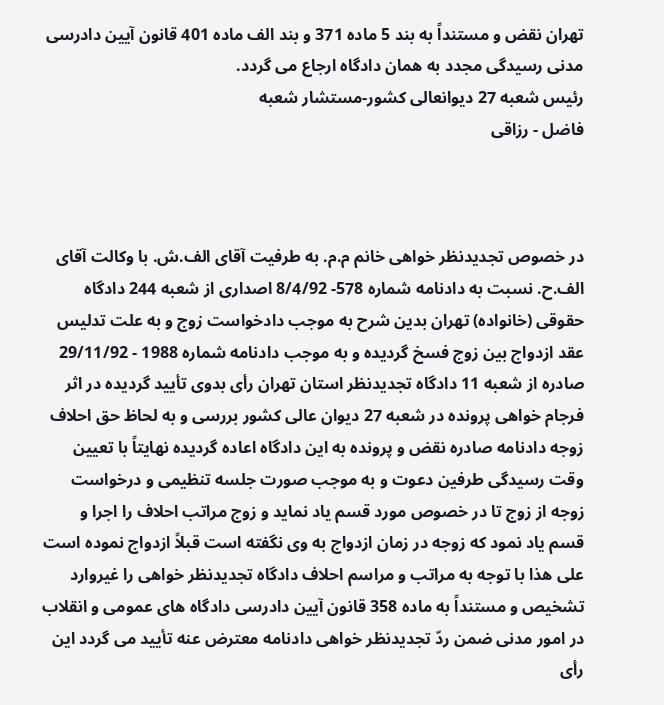تهران نقض و مستنداً به بند 5 ماده 371 و بند الف ماده 401 قانون آیین دادرسی مدنی رسیدگی مجدد به همان دادگاه ارجاع می گردد.
رئیس شعبه 27 دیوانعالی کشور-مستشار شعبه
فاضل - رزاقی



در خصوص تجدیدنظر خواهی خانم م.م. به طرفیت آقای الف.ش. با وکالت آقای الف.ح. نسبت به دادنامه شماره 578- 8/4/92 اصداری از شعبه 244 دادگاه حقوقی (خانواده) تهران بدین شرح به موجب دادخواست زوج و به علت تدلیس عقد ازدواج بین زوج فسخ گردیده و به موجب دادنامه شماره 1988 - 29/11/92 صادره از شعبه 11 دادگاه تجدیدنظر استان تهران رأی بدوی تأیید گردیده در اثر فرجام خواهی پرونده در شعبه 27 دیوان عالی کشور بررسی و به لحاظ حق احلاف زوجه دادنامه صادره نقض و پرونده به این دادگاه اعاده گردیده نهایتاً با تعیین وقت رسیدگی طرفین دعوت و به موجب صورت جلسه تنظیمی و درخواست زوجه از زوج تا در خصوص مورد قسم یاد نماید و زوج مراتب احلاف را اجرا و قسم یاد نمود که زوجه در زمان ازدواج به وی نگفته است قبلاً ازدواج نموده است علی هذا با توجه به مراتب و مراسم احلاف دادگاه تجدیدنظر خواهی را غیروارد تشخیص و مستنداً به ماده 358 قانون آیین دادرسی دادگاه های عمومی و انقلاب در امور مدنی ضمن ردّ تجدیدنظر خواهی دادنامه معترض عنه تأیید می گردد این رأی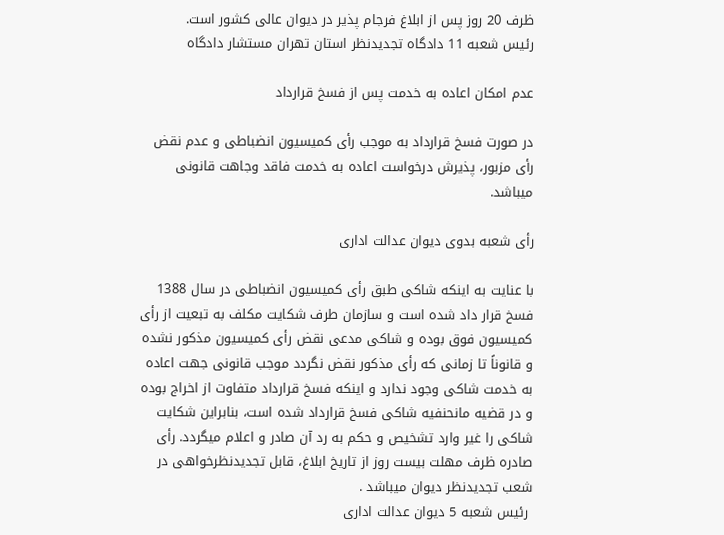ظرف 20 روز پس از ابلاغ فرجام پذیر در دیوان عالی کشور است.
رئیس شعبه 11 دادگاه تجدیدنظر استان تهران مستشار دادگاه

عدم امکان اعاده به خدمت پس از فسخ قرارداد

در صورت فسخ قرارداد به موجب رأی کمیسیون انضباطی و عدم نقض رأی مزبور، پذیرش درخواست اعاده به خدمت فاقد وجاهت قانونی میباشد.

رأی شعبه بدوی دیوان عدالت اداری

با عنایت به اینکه شاکی طبق رأی کمیسیون انضباطی در سال 1388 فسخ قرار داد شده است و سازمان طرف شکایت مکلف به تبعیت از رأی کمیسیون فوق بوده و شاکی مدعی نقض رأی کمیسیون مذکور نشده و قانوناً تا زمانی که رأی مذکور نقض نگردد موجب قانونی جهت اعاده به خدمت شاکی وجود ندارد و اینکه فسخ قرارداد متفاوت از اخراج بوده و در قضیه مانحنفیه شاکی فسخ قرارداد شده است، بنابراین شکایت شاکی را غیر وارد تشخیص و حکم به رد آن صادر و اعلام میگردد. رأی صادره ظرف مهلت بیست روز از تاریخ ابلاغ، قابل تجدیدنظرخواهی در شعب تجدیدنظر دیوان میباشد .
 رئیس شعبه 5 دیوان عدالت اداری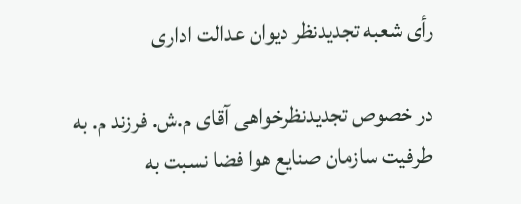رأی شعبه تجدیدنظر دیوان عدالت اداری

در خصوص تجدیدنظرخواهی آقای م.ش. فرزند م. به طرفیت سازمان صنایع هوا فضا نسبت به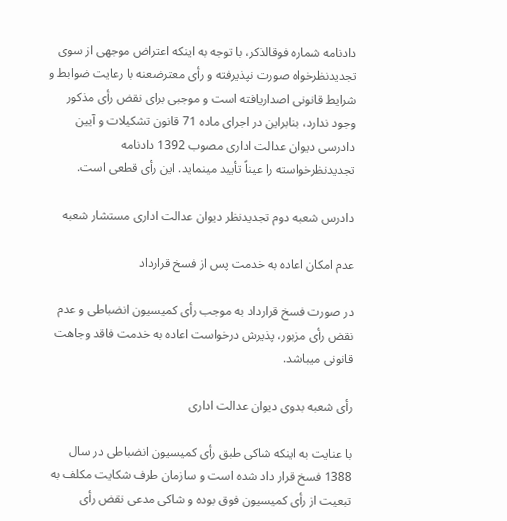دادنامه شماره فوقالذکر، با توجه به اینکه اعتراض موجهی از سوی تجدیدنظرخواه صورت نپذیرفته و رأی معترضعنه با رعایت ضوابط و شرایط قانونی اصداریافته است و موجبی برای نقض رأی مذکور وجود ندارد، بنابراین در اجرای ماده 71 قانون تشکیلات و آیین دادرسی دیوان عدالت اداری مصوب 1392 دادنامه تجدیدنظرخواسته را عیناً تأیید مینماید. این رأی قطعی است.

دادرس شعبه دوم تجدیدنظر دیوان عدالت اداری مستشار شعبه

عدم امکان اعاده به خدمت پس از فسخ قرارداد

در صورت فسخ قرارداد به موجب رأی کمیسیون انضباطی و عدم نقض رأی مزبور، پذیرش درخواست اعاده به خدمت فاقد وجاهت قانونی میباشد.

رأی شعبه بدوی دیوان عدالت اداری

با عنایت به اینکه شاکی طبق رأی کمیسیون انضباطی در سال 1388 فسخ قرار داد شده است و سازمان طرف شکایت مکلف به تبعیت از رأی کمیسیون فوق بوده و شاکی مدعی نقض رأی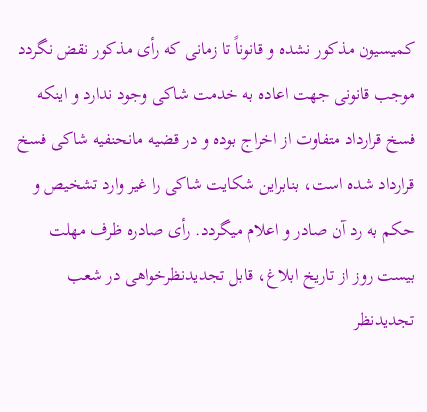کمیسیون مذکور نشده و قانوناً تا زمانی که رأی مذکور نقض نگردد موجب قانونی جهت اعاده به خدمت شاکی وجود ندارد و اینکه فسخ قرارداد متفاوت از اخراج بوده و در قضیه مانحنفیه شاکی فسخ قرارداد شده است، بنابراین شکایت شاکی را غیر وارد تشخیص و حکم به رد آن صادر و اعلام میگردد. رأی صادره ظرف مهلت بیست روز از تاریخ ابلاغ، قابل تجدیدنظرخواهی در شعب تجدیدنظر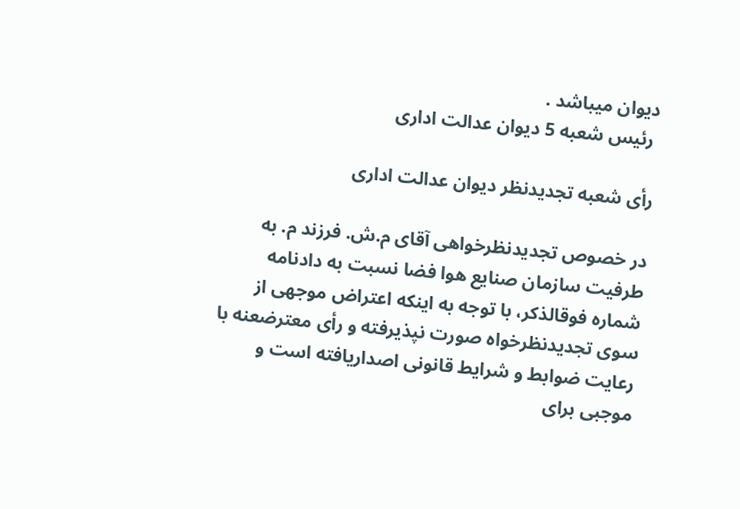دیوان میباشد .
 رئیس شعبه 5 دیوان عدالت اداری

رأی شعبه تجدیدنظر دیوان عدالت اداری

در خصوص تجدیدنظرخواهی آقای م.ش. فرزند م. به طرفیت سازمان صنایع هوا فضا نسبت به دادنامه شماره فوقالذکر، با توجه به اینکه اعتراض موجهی از سوی تجدیدنظرخواه صورت نپذیرفته و رأی معترضعنه با رعایت ضوابط و شرایط قانونی اصداریافته است و موجبی برای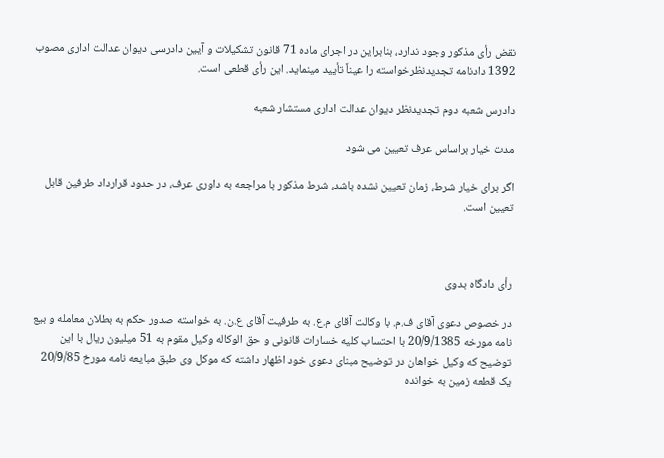نقض رأی مذکور وجود ندارد، بنابراین در اجرای ماده 71 قانون تشکیلات و آیین دادرسی دیوان عدالت اداری مصوب 1392 دادنامه تجدیدنظرخواسته را عیناً تأیید مینماید. این رأی قطعی است.

دادرس شعبه دوم تجدیدنظر دیوان عدالت اداری مستشار شعبه

مدت خیار براساس عرف تعیین می شود

اگر برای خیار شرط، زمان تعیین نشده باشد، شرط مذکور با مراجعه به داوری عرف، در حدود قرارداد طرفین قابل تعیین است.



رأی دادگاه بدوی

در خصوص دعوی آقای ف.م. با وکالت آقای م.ع. به طرفیت آقای ع.ن. به خواسته صدور حکم به بطلان معامله و بیع نامه مورخه 20/9/1385 با احتساب کلیه خسارات قانونی و حق الوکاله وکیل مقوم به 51 میلیون ریال با این توضیح که وکیل خواهان در توضیح مبنای دعوی خود اظهار داشته که موکل وی طبق مبایعه نامه مورخ 20/9/85 یک قطعه زمین به خوانده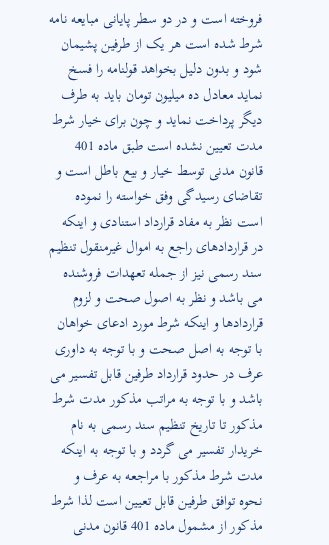فروخته است و در دو سطر پایانی مبایعه نامه شرط شده است هر یک از طرفین پشیمان شود و بدون دلیل بخواهد قولنامه را فسخ نماید معادل ده میلیون تومان باید به طرف دیگر پرداخت نماید و چون برای خیار شرط مدت تعیین نشده است طبق ماده 401 قانون مدنی توسط خیار و بیع باطل است و تقاضای رسیدگی وفق خواسته را نموده است نظر به مفاد قرارداد استنادی و اینکه در قراردادهای راجع به اموال غیرمنقول تنظیم سند رسمی نیز از جمله تعهدات فروشنده می باشد و نظر به اصول صحت و لزوم قراردادها و اینکه شرط مورد ادعای خواهان با توجه به اصل صحت و با توجه به داوری عرف در حدود قرارداد طرفین قابل تفسیر می باشد و با توجه به مراتب مذکور مدت شرط مذکور تا تاریخ تنظیم سند رسمی به نام خریدار تفسیر می گردد و با توجه به اینکه مدت شرط مذکور با مراجعه به عرف و نحوه توافق طرفین قابل تعیین است لذا شرط مذکور از مشمول ماده 401 قانون مدنی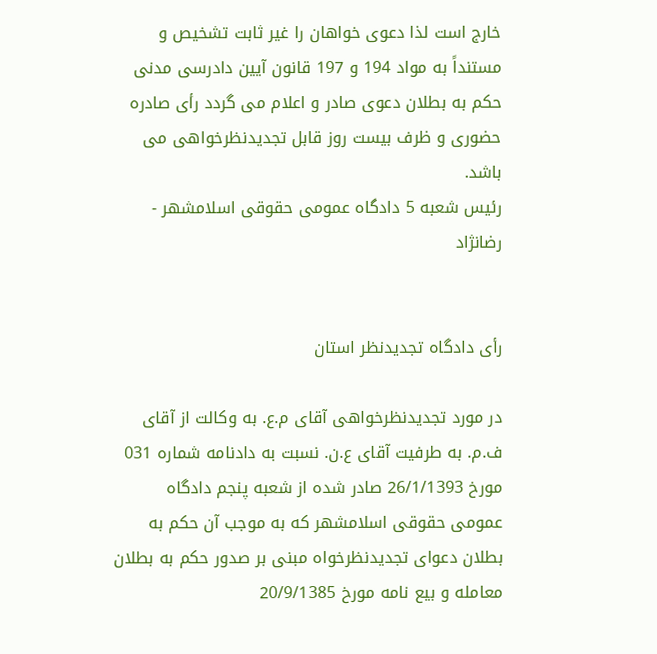خارج است لذا دعوی خواهان را غیر ثابت تشخیص و مستنداً به مواد 194 و 197 قانون آیین دادرسی مدنی حکم به بطلان دعوی صادر و اعلام می گردد رأی صادره حضوری و ظرف بیست روز قابل تجدیدنظرخواهی می باشد.
رئیس شعبه 5 دادگاه عمومی حقوقی اسلامشهر - رضانژاد


رأی دادگاه تجدیدنظر استان

در مورد تجدیدنظرخواهی آقای م.ع. به وکالت از آقای ف.م. به طرفیت آقای ع.ن. نسبت به دادنامه شماره 031 مورخ 26/1/1393 صادر شده از شعبه پنجم دادگاه عمومی حقوقی اسلامشهر که به موجب آن حکم به بطلان دعوای تجدیدنظرخواه مبنی بر صدور حکم به بطلان معامله و بیع نامه مورخ 20/9/1385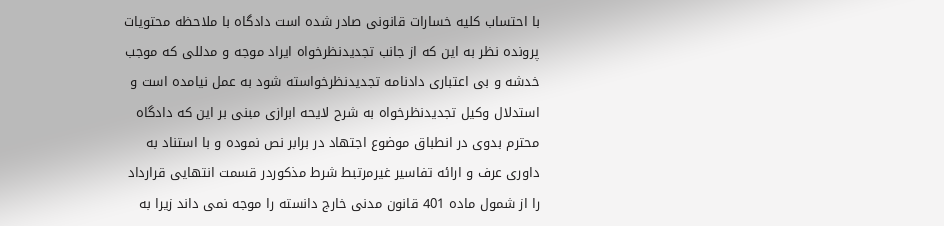با احتساب کلیه خسارات قانونی صادر شده است دادگاه با ملاحظه محتویات پرونده نظر به این که از جانب تجدیدنظرخواه ایراد موجه و مدللی که موجب خدشه و بی اعتباری دادنامه تجدیدنظرخواسته شود به عمل نیامده است و استدلال وکیل تجدیدنظرخواه به شرح لایحه ابرازی مبنی بر این که دادگاه محترم بدوی در انطباق موضوع اجتهاد در برابر نص نموده و با استناد به داوری عرف و ارائه تفاسیر غیرمرتبط شرط مذکوردر قسمت انتهایی قرارداد را از شمول ماده 401 قانون مدنی خارج دانسته را موجه نمی داند زیرا به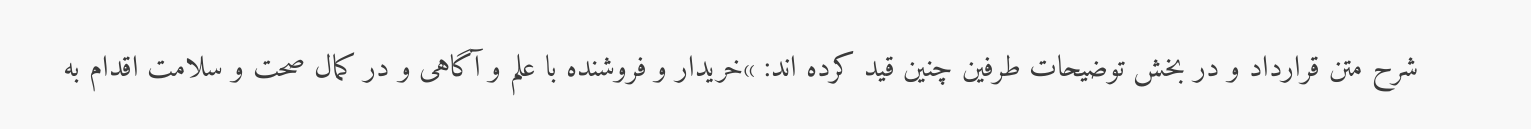شرح متن قرارداد و در بخش توضیحات طرفین چنین قید کرده اند: »خریدار و فروشنده با علم و آگاهی و در کمال صحت و سلامت اقدام به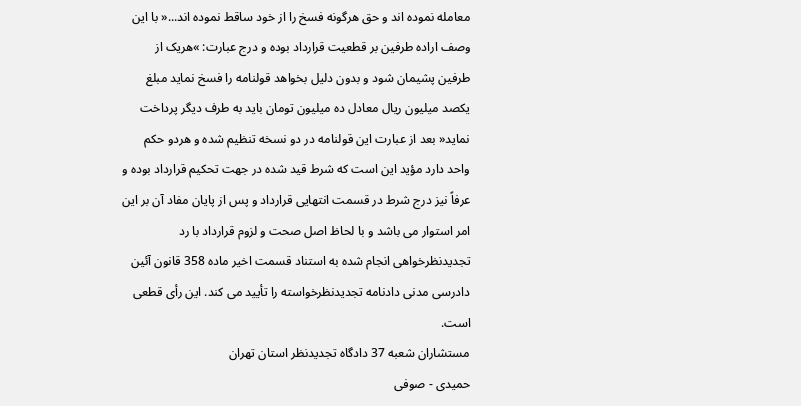معامله نموده اند و حق هرگونه فسخ را از خود ساقط نموده اند...« با این وصف اراده طرفین بر قطعیت قرارداد بوده و درج عبارت: »هریک از طرفین پشیمان شود و بدون دلیل بخواهد قولنامه را فسخ نماید مبلغ یکصد میلیون ریال معادل ده میلیون تومان باید به طرف دیگر پرداخت نماید« بعد از عبارت این قولنامه در دو نسخه تنظیم شده و هردو حکم واحد دارد مؤید این است که شرط قید شده در جهت تحکیم قرارداد بوده و عرفاً نیز درج شرط در قسمت انتهایی قرارداد و پس از پایان مفاد آن بر این امر استوار می باشد و با لحاظ اصل صحت و لزوم قرارداد با رد تجدیدنظرخواهی انجام شده به استناد قسمت اخیر ماده 358 قانون آئین دادرسی مدنی دادنامه تجدیدنظرخواسته را تأیید می کند. این رأی قطعی است.
مستشاران شعبه 37 دادگاه تجدیدنظر استان تهران
حمیدی - صوفی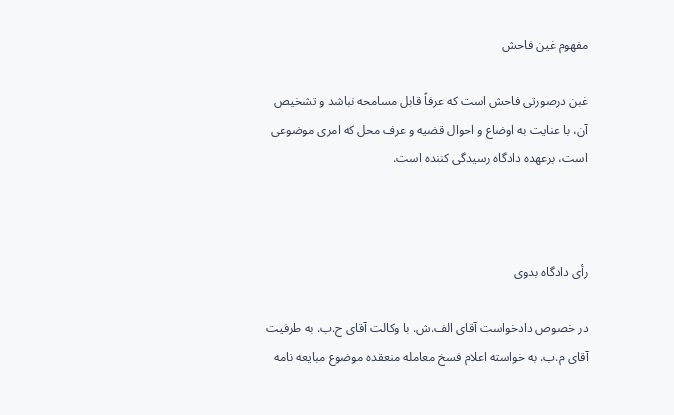مفهوم غین فاحش

غبن درصورتی فاحش است که عرفاً قابل مسامحه نباشد و تشخیص آن، با عنایت به اوضاع و احوال قضیه و عرف محل که امری موضوعی است، برعهده دادگاه رسیدگی کننده است.



رأی دادگاه بدوی

در خصوص دادخواست آقای الف.ش. با وکالت آقای ح.ب. به طرفیت آقای م.ب. به خواسته اعلام فسخ معامله منعقده موضوع مبایعه نامه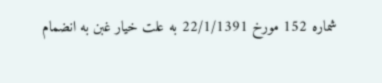شماره 152 مورخ 22/1/1391 به علت خیار غبن به انضمام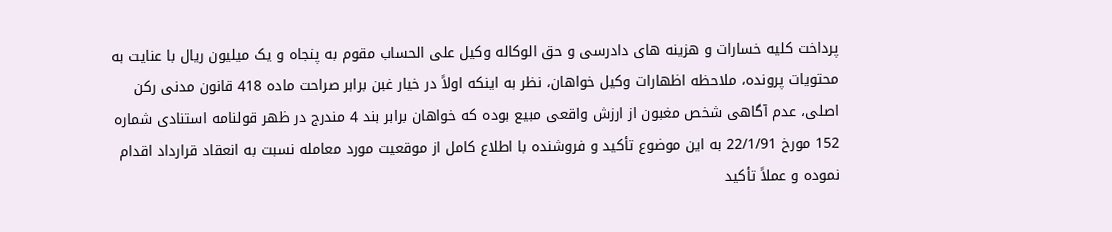پرداخت کلیه خسارات و هزینه های دادرسی و حق الوکاله وکیل علی الحساب مقوم به پنجاه و یک میلیون ریال با عنایت به محتویات پرونده، ملاحظه اظهارات وکیل خواهان، نظر به اینکه اولاً در خیار غبن برابر صراحت ماده 418 قانون مدنی رکن اصلی، عدم آگاهی شخص مغبون از ارزش واقعی مبیع بوده که خواهان برابر بند 4 مندرج در ظهر قولنامه استنادی شماره 152 مورخ 22/1/91 به این موضوع تأکید و فروشنده با اطلاع کامل از موقعیت مورد معامله نسبت به انعقاد قرارداد اقدام نموده و عملاً تأکید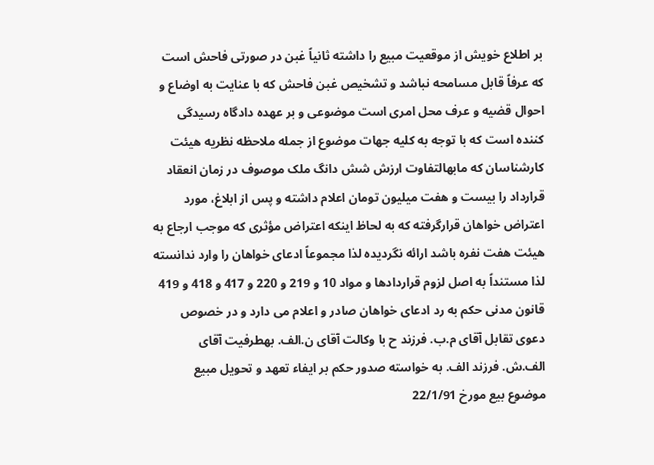بر اطلاع خویش از موقعیت مبیع را داشته ثانیاً غبن در صورتی فاحش است که عرفاً قابل مسامحه نباشد و تشخیص غبن فاحش که با عنایت به اوضاع و احوال قضیه و عرف محل امری است موضوعی و بر عهده دادگاه رسیدگی کننده است که با توجه به کلیه جهات موضوع از جمله ملاحظه نظریه هیئت کارشناسان که مابهالتفاوت ارزش شش دانگ ملک موصوف در زمان انعقاد قرارداد را بیست و هفت میلیون تومان اعلام داشته و پس از ابلاغ، مورد اعتراض خواهان قرارگرفته که به لحاظ اینکه اعتراض مؤثری که موجب ارجاع به هیئت هفت نفره باشد ارائه نگردیده لذا مجموعاً ادعای خواهان را وارد ندانسته لذا مستنداً به اصل لزوم قراردادها و مواد 10 و 219 و 220 و 417 و 418 و 419 قانون مدنی حکم به رد ادعای خواهان صادر و اعلام می دارد و در خصوص دعوی تقابل آقای م.ب. فرزند ح با وکالت آقای ن.الف. بهطرفیت آقای الف.ش. فرزند الف. به خواسته صدور حکم بر ایفاء تعهد و تحویل مبیع موضوع بیع مورخ 22/1/91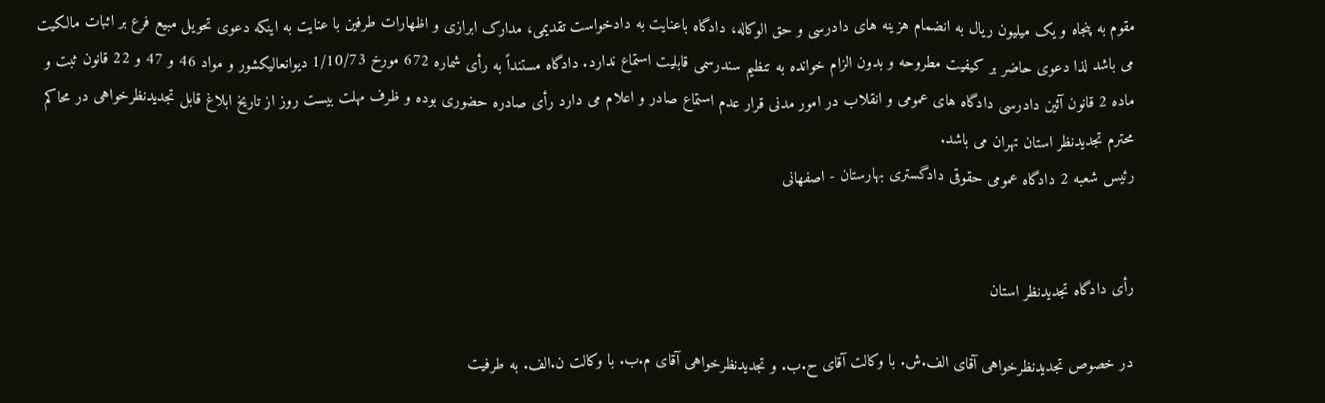مقوم به پنجاه و یک میلیون ریال به انضمام هزینه های دادرسی و حق الوکاله، دادگاه باعنایت به دادخواست تقدیمی، مدارک ابرازی و اظهارات طرفین با عنایت به اینکه دعوی تحویل مبیع فرع بر اثبات مالکیت می باشد لذا دعوی حاضر بر کیفیت مطروحه و بدون الزام خوانده به تنظیم سندرسمی قابلیت استماع ندارد. دادگاه مستنداً به رأی شماره 672 مورخ 1/10/73 دیوانعالیکشور و مواد 46 و 47 و 22 قانون ثبت و ماده 2 قانون آئین دادرسی دادگاه های عمومی و انقلاب در امور مدنی قرار عدم استماع صادر و اعلام می دارد رأی صادره حضوری بوده و ظرف مهلت بیست روز از تاریخ ابلاغ قابل تجدیدنظرخواهی در محاکم محترم تجدیدنظر استان تهران می باشد.
رئیس شعبه 2 دادگاه عمومی حقوقی دادگستری بهارستان - اصفهانی


رأی دادگاه تجدیدنظر استان

در خصوص تجدیدنظرخواهی آقای الف.ش. با وکالت آقای ح.ب. و تجدیدنظرخواهی آقای م.ب. با وکالت ن.الف. به طرفیت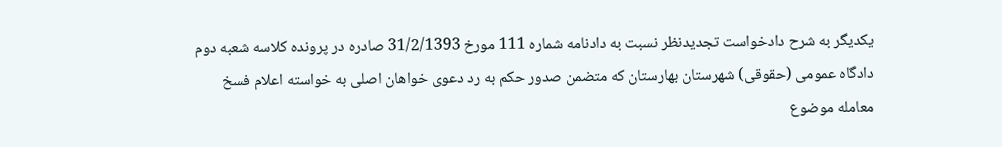یکدیگر به شرح دادخواست تجدیدنظر نسبت به دادنامه شماره 111 مورخ 31/2/1393 صادره در پرونده کلاسه شعبه دوم دادگاه عمومی (حقوقی) شهرستان بهارستان که متضمن صدور حکم به رد دعوی خواهان اصلی به خواسته اعلام فسخ معامله موضوع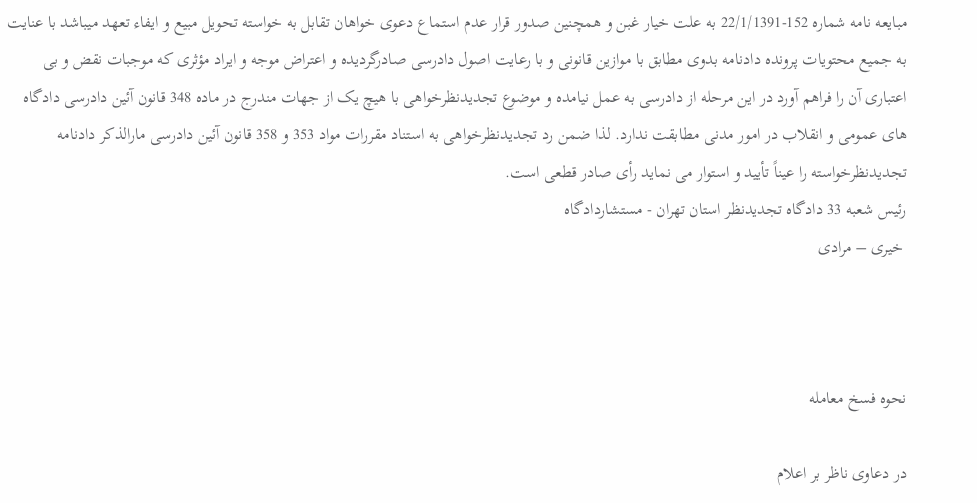مبایعه نامه شماره 152-22/1/1391 به علت خیار غبن و همچنین صدور قرار عدم استماع دعوی خواهان تقابل به خواسته تحویل مبیع و ایفاء تعهد میباشد با عنایت به جمیع محتویات پرونده دادنامه بدوی مطابق با موازین قانونی و با رعایت اصول دادرسی صادرگردیده و اعتراض موجه و ایراد مؤثری که موجبات نقض و بی اعتباری آن را فراهم آورد در این مرحله از دادرسی به عمل نیامده و موضوع تجدیدنظرخواهی با هیچ یک از جهات مندرج در ماده 348 قانون آئین دادرسی دادگاه های عمومی و انقلاب در امور مدنی مطابقت ندارد. لذا ضمن رد تجدیدنظرخواهی به استناد مقررات مواد 353 و 358 قانون آئین دادرسی مارالذکر دادنامه تجدیدنظرخواسته را عیناً تأیید و استوار می نماید رأی صادر قطعی است.
رئیس شعبه 33 دادگاه تجدیدنظر استان تهران - مستشاردادگاه
 خیری – مرادی



نحوه فسخ معامله

در دعاوی ناظر بر اعلام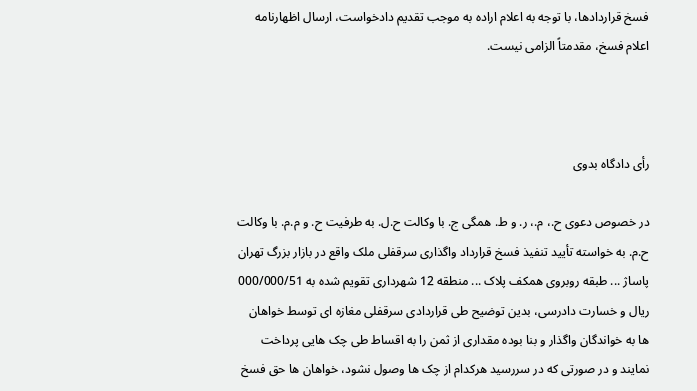فسخ قراردادها، با توجه به اعلام اراده به موجب تقدیم دادخواست، ارسال اظهارنامه اعلام فسخ، مقدمتاً الزامی نیست.



رأی دادگاه بدوی

در خصوص دعوی ح.، م.، ر. و ط. همگی ج. با وکالت ح.ل. به طرفیت ح. و م.م. با وکالت ح.م. به خواسته تأیید تنفیذ فسخ قرارداد واگذاری سرقفلی ملک واقع در بازار بزرگ تهران پاساژ ... طبقه روبروی همکف پلاک ... منطقه 12 شهرداری تقویم شده به 000/000/51 ریال و خسارت دادرسی، بدین توضیح طی قراردادی سرقفلی مغازه ای توسط خواهان ها به خواندگان واگذار و بنا بوده مقداری از ثمن را به اقساط طی چک هایی پرداخت نمایند و در صورتی که در سررسید هرکدام از چک ها وصول نشود، خواهان ها حق فسخ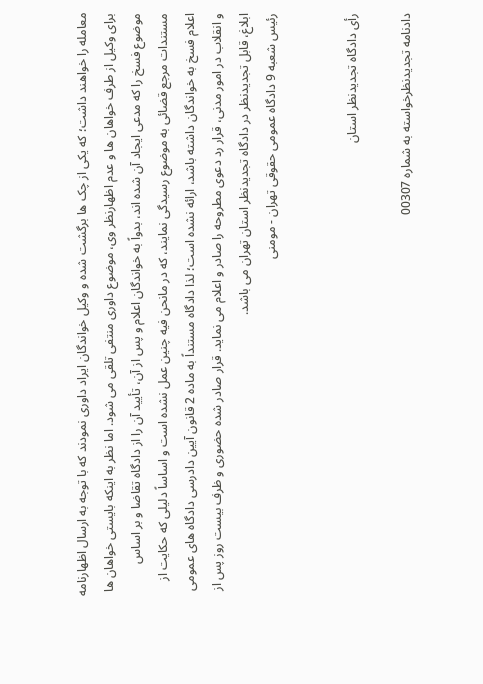معامله را خواهند داشت؛ که یکی از چک ها برگشت شده و وکیل خواندگان ایراد داوری نمودند که با توجه به ارسال اظهارنامه برای وکیل از طرف خواهان ها و عدم اظهارنظر وی، موضوع داوری منتفی تلقی می شود. اما نظر به اینکه بایستی خواهان ها موضوع فسخ را که مدعی ایجاد آن شده اند، بدواً به خواندگان اعلام و پس از آن، تأیید آن را از دادگاه تقاضا و بر اساس مستندات مرجع قضائی به موضوع رسیدگی نمایند، که در مانحن فیه چنین عمل نشده است و اساساً دلیلی که حکایت از اعلام فسخ به خواندگان داشته باشد، ارائه نشده است؛ لذا دادگاه مستنداً به ماده 2 قانون آیین دادرسی دادگاه های عمومی و انقلاب در امور مدنی، قرار رد دعوی مطروحه را صادر و اعلام می نماید. قرار صادر شده حضوری و ظرف بیست روز پس از ابلاغ، قابل تجدیدنظر در دادگاه تجدیدنظر استان تهران می باشد.
رئیس شعبه 9 دادگاه عمومی حقوقی تهران - مومنی


رأی دادگاه تجدیدنظر استان

دادنامه تجدیدنظرخواسته به شماره 00307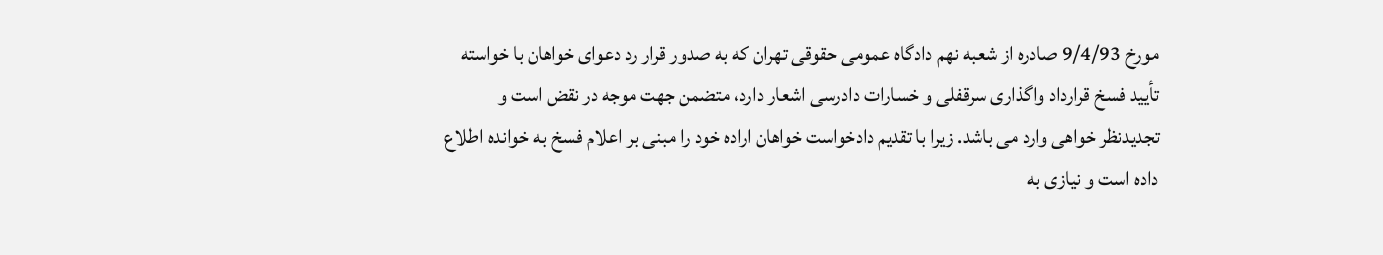مورخ 9/4/93 صادره از شعبه نهم دادگاه عمومی حقوقی تهران که به صدور قرار رد دعوای خواهان با خواسته تأیید فسخ قرارداد واگذاری سرقفلی و خسارات دادرسی اشعار دارد، متضمن جهت موجه در نقض است و تجدیدنظر خواهی وارد می باشد. زیرا با تقدیم دادخواست خواهان اراده خود را مبنی بر اعلام فسخ به خوانده اطلاع داده است و نیازی به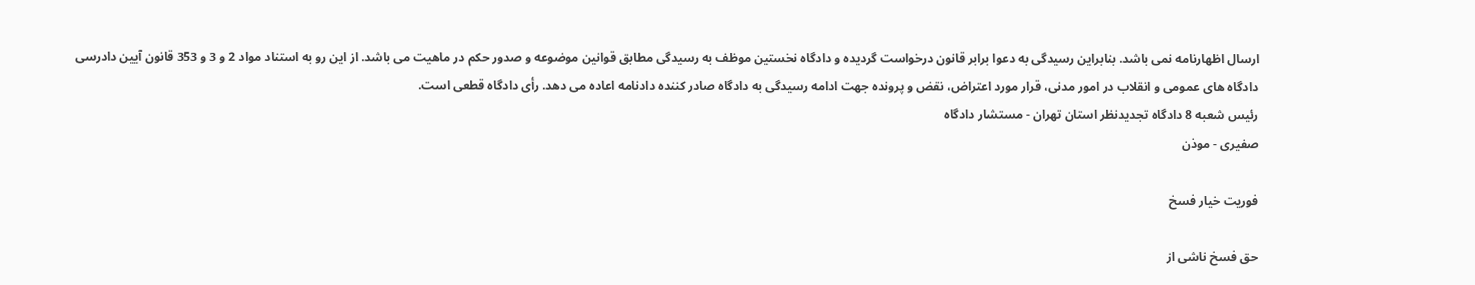ارسال اظهارنامه نمی باشد. بنابراین رسیدگی به دعوا برابر قانون درخواست گردیده و دادگاه نخستین موظف به رسیدگی مطابق قوانین موضوعه و صدور حکم در ماهیت می باشد. از این رو به استناد مواد 2 و 3 و 353 قانون آیین دادرسی دادگاه های عمومی و انقلاب در امور مدنی، قرار مورد اعتراض، نقض و پرونده جهت ادامه رسیدگی به دادگاه صادر کننده دادنامه اعاده می دهد. رأی دادگاه قطعی است.
رئیس شعبه 8 دادگاه تجدیدنظر استان تهران - مستشار دادگاه
صفیری - موذن

فوریت خیار فسخ

حق فسخ ناشی از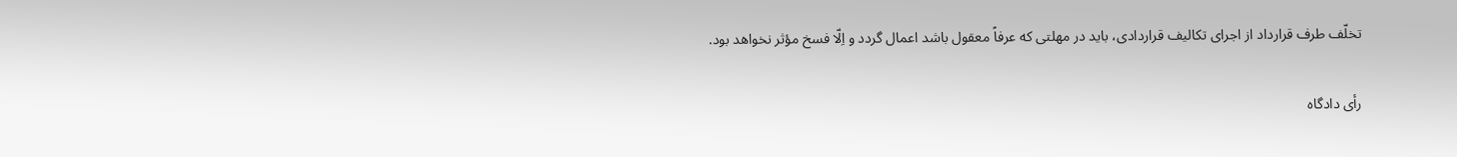تخلّف طرف قرارداد از اجرای تکالیف قراردادی، باید در مهلتی که عرفاً معقول باشد اعمال گردد و اِلّا فسخ مؤثر نخواهد بود.

رأی دادگاه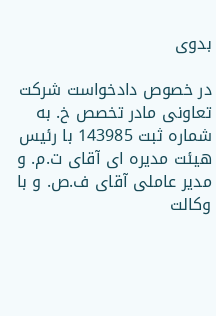بدوی

در خصوص دادخواست شرکت تعاونی مادر تخصص خ. به شماره ثبت 143985 با رئیس هیئت مدیره ای آقای ت.م. و مدیر عاملی آقای ف.ص. و با وکالت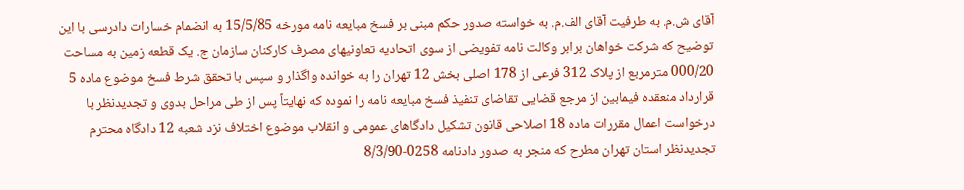آقای ش.م. به طرفیت آقای الف.م. به خواسته صدور حکم مبنی بر فسخ مبایعه نامه مورخه 15/5/85 به انضمام خسارات دادرسی با این توضیح که شرکت خواهان برابر وکالت نامه تفویضی از سوی اتحادیه تعاونیهای مصرف کارکنان سازمان ج. یک قطعه زمین به مساحت 000/20 مترمربع از پلاک 312 فرعی از 178 اصلی بخش 12 تهران را به خوانده واگذار و سپس با تحقق شرط فسخ موضوع ماده 5 قرارداد منعقده فیمابین از مرجع قضایی تقاضای تنفیذ فسخ مبایعه نامه را نموده که نهایتاً پس از طی مراحل بدوی و تجدیدنظر با درخواست اعمال مقررات ماده 18 اصلاحی قانون تشکیل دادگاهای عمومی و انقلاب موضوع اختلاف نزد شعبه 12 دادگاه محترم تجدیدنظر استان تهران مطرح که منجر به صدور دادنامه 0258-8/3/90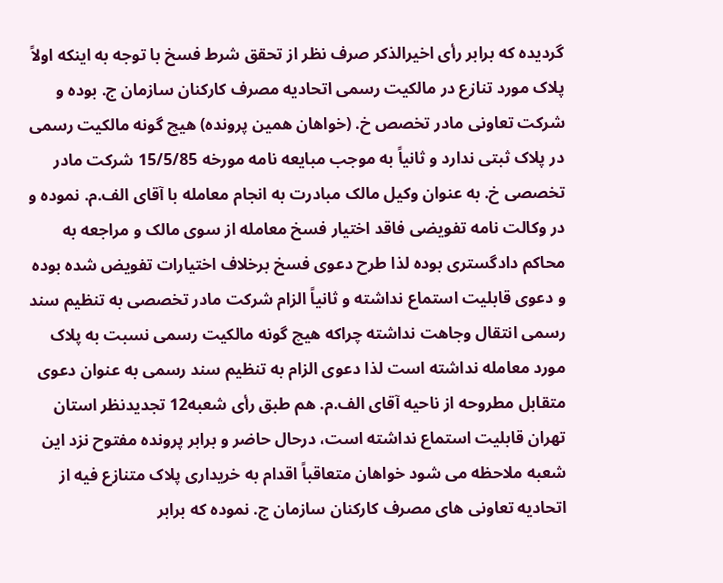گردیده که برابر رأی اخیرالذکر صرف نظر از تحقق شرط فسخ با توجه به اینکه اولاً پلاک مورد تنازع در مالکیت رسمی اتحادیه مصرف کارکنان سازمان ج. بوده و شرکت تعاونی مادر تخصص خ. (خواهان همین پرونده) هیچ گونه مالکیت رسمی در پلاک ثبتی ندارد و ثانیاً به موجب مبایعه نامه مورخه 15/5/85 شرکت مادر تخصصی خ. به عنوان وکیل مالک مبادرت به انجام معامله با آقای الف.م. نموده و در وکالت نامه تفویضی فاقد اختیار فسخ معامله از سوی مالک و مراجعه به محاکم دادگستری بوده لذا طرح دعوی فسخ برخلاف اختیارات تفویض شده بوده و دعوی قابلیت استماع نداشته و ثانیاً الزام شرکت مادر تخصصی به تنظیم سند رسمی انتقال وجاهت نداشته چراکه هیچ گونه مالکیت رسمی نسبت به پلاک مورد معامله نداشته است لذا دعوی الزام به تنظیم سند رسمی به عنوان دعوی متقابل مطروحه از ناحیه آقای الف.م. هم طبق رأی شعبه12 تجدیدنظر استان تهران قابلیت استماع نداشته است، درحال حاضر و برابر پرونده مفتوح نزد این شعبه ملاحظه می شود خواهان متعاقباً اقدام به خریداری پلاک متنازع فیه از اتحادیه تعاونی های مصرف کارکنان سازمان ج. نموده که برابر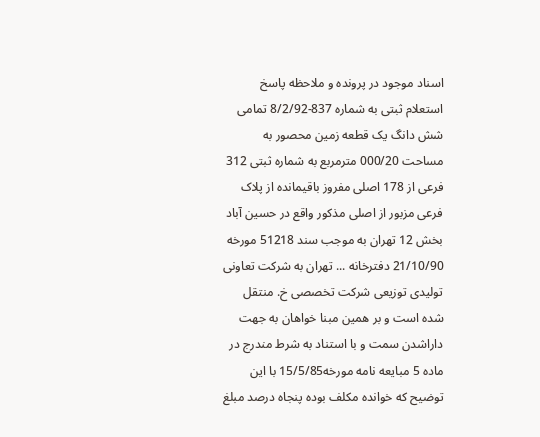اسناد موجود در پرونده و ملاحظه پاسخ استعلام ثبتی به شماره 837-8/2/92 تمامی شش دانگ یک قطعه زمین محصور به مساحت 000/20 مترمربع به شماره ثبتی 312 فرعی از 178 اصلی مفروز باقیمانده از پلاک فرعی مزبور از اصلی مذکور واقع در حسین آباد بخش 12 تهران به موجب سند 51218 مورخه 21/10/90 دفترخانه ... تهران به شرکت تعاونی تولیدی توزیعی شرکت تخصصی خ. منتقل شده است و بر همین مبنا خواهان به جهت داراشدن سمت و با استناد به شرط مندرج در ماده 5 مبایعه نامه مورخه15/5/85 با این توضیح که خوانده مکلف بوده پنجاه درصد مبلغ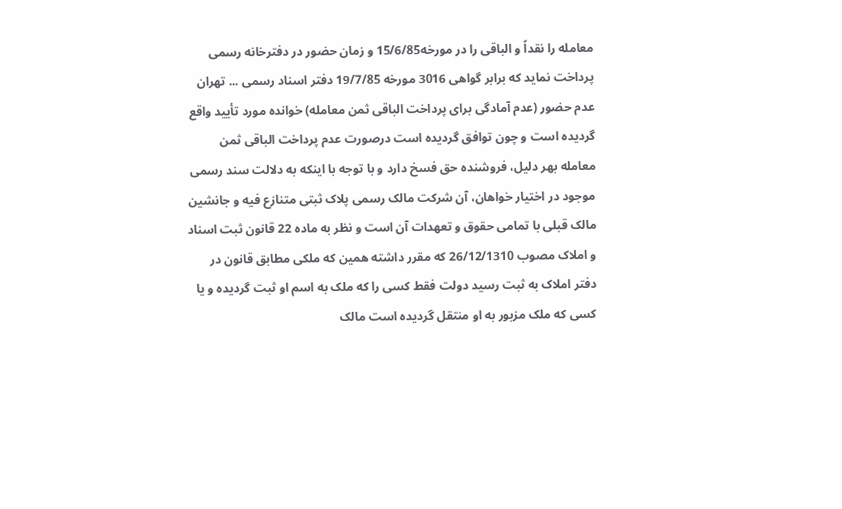معامله را نقداً و الباقی را در مورخه15/6/85 و زمان حضور در دفترخانه رسمی پرداخت نماید که برابر گواهی 3016 مورخه 19/7/85 دفتر اسناد رسمی ... تهران عدم حضور (عدم آمادگی برای پرداخت الباقی ثمن معامله) خوانده مورد تأیید واقع گردیده است و چون توافق گردیده است درصورت عدم پرداخت الباقی ثمن معامله بهر دلیل، فروشنده حق فسخ دارد و با توجه با اینکه به دلالت سند رسمی موجود در اختیار خواهان، آن شرکت مالک رسمی پلاک ثبتی متنازع فیه و جانشین مالک قبلی با تمامی حقوق و تعهدات آن است و نظر به ماده 22 قانون ثبت اسناد و املاک مصوب 26/12/1310 که مقرر داشته همین که ملکی مطابق قانون در دفتر املاک به ثبت رسید دولت فقط کسی را که ملک به اسم او ثبت گردیده و یا کسی که ملک مزبور به او منتقل گردیده است مالک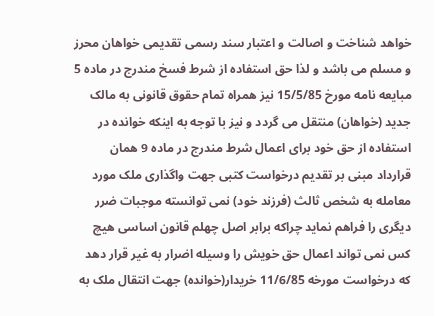خواهد شناخت و اصالت و اعتبار سند رسمی تقدیمی خواهان محرز و مسلم می باشد و لذا حق استفاده از شرط فسخ مندرج در ماده 5 مبایعه نامه مورخ 15/5/85 نیز همراه تمام حقوق قانونی به مالک جدید (خواهان) منتقل می گردد و نیز با توجه به اینکه خوانده در استفاده از حق خود برای اعمال شرط مندرج در ماده 9 همان قرارداد مبنی بر تقدیم درخواست کتبی جهت واگذاری ملک مورد معامله به شخص ثالث (فرزند خود) نمی توانسته موجبات ضرر دیگری را فراهم نماید چراکه برابر اصل چهلم قانون اساسی هیچ کس نمی تواند اعمال حق خویش را وسیله اضرار به غیر قرار دهد که درخواست مورخه 11/6/85 خریدار(خوانده) جهت انتقال ملک به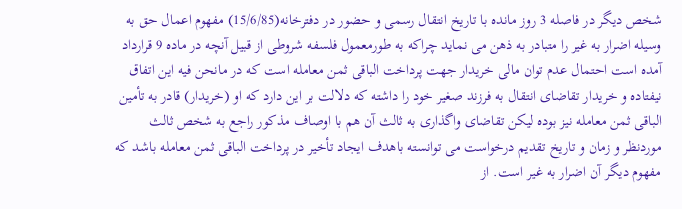شخص دیگر در فاصله 3 روز مانده با تاریخ انتقال رسمی و حضور در دفترخانه(15/6/85) مفهوم اعمال حق به وسیله اضرار به غیر را متبادر به ذهن می نماید چراکه به طورمعمول فلسفه شروطی از قبیل آنچه در ماده 9 قرارداد آمده است احتمال عدم توان مالی خریدار جهت پرداخت الباقی ثمن معامله است که در مانحن فیه این اتفاق نیفتاده و خریدار تقاضای انتقال به فرزند صغیر خود را داشته که دلالت بر این دارد که او (خریدار) قادر به تأمین الباقی ثمن معامله نیز بوده لیکن تقاضای واگذاری به ثالث آن هم با اوصاف مذکور راجع به شخص ثالث موردنظر و زمان و تاریخ تقدیم درخواست می توانسته باهدف ایجاد تأخیر در پرداخت الباقی ثمن معامله باشد که مفهوم دیگر آن اضرار به غیر است. از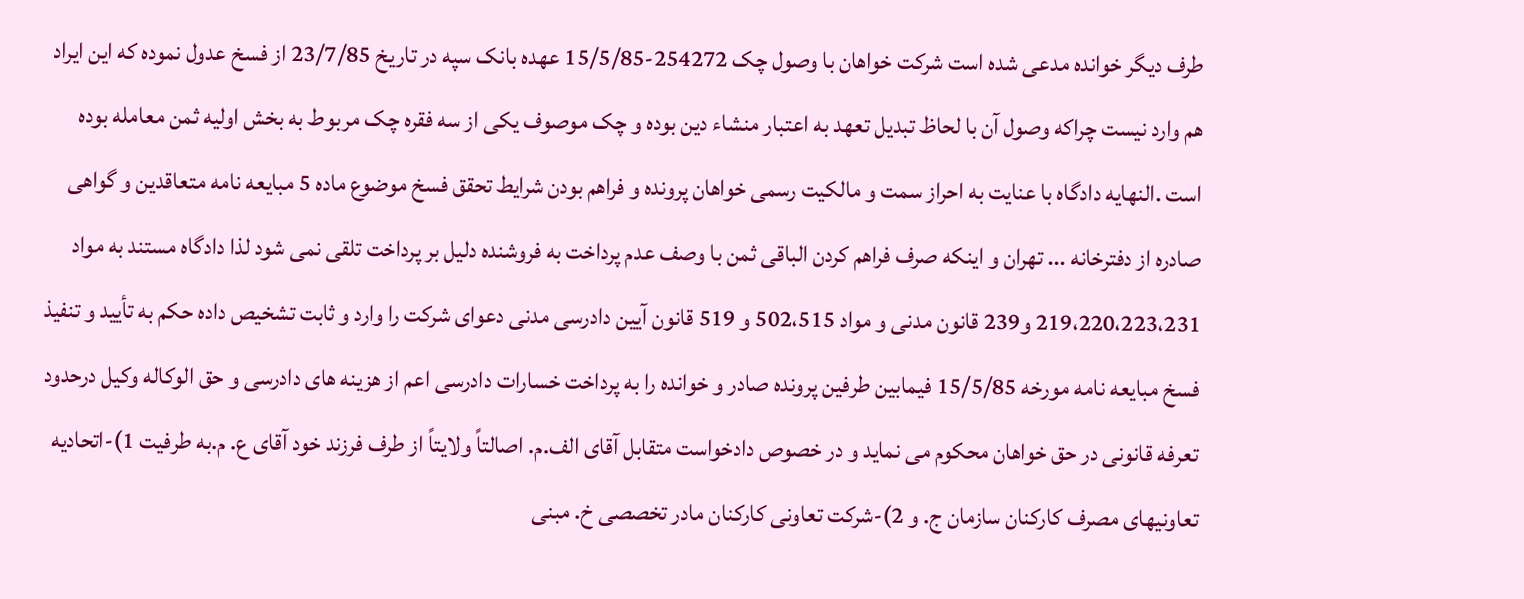طرف دیگر خوانده مدعی شده است شرکت خواهان با وصول چک 254272-15/5/85 عهده بانک سپه در تاریخ 23/7/85 از فسخ عدول نموده که این ایراد هم وارد نیست چراکه وصول آن با لحاظ تبدیل تعهد به اعتبار منشاء دین بوده و چک موصوف یکی از سه فقره چک مربوط به بخش اولیه ثمن معامله بوده است .النهایه دادگاه با عنایت به احراز سمت و مالکیت رسمی خواهان پرونده و فراهم بودن شرایط تحقق فسخ موضوع ماده 5 مبایعه نامه متعاقدین و گواهی صادره از دفترخانه ... تهران و اینکه صرف فراهم کردن الباقی ثمن با وصف عدم پرداخت به فروشنده دلیل بر پرداخت تلقی نمی شود لذا دادگاه مستند به مواد 219،220،223،231 و239 قانون مدنی و مواد 502،515 و 519 قانون آیین دادرسی مدنی دعوای شرکت را وارد و ثابت تشخیص داده حکم به تأیید و تنفیذ فسخ مبایعه نامه مورخه 15/5/85 فیمابین طرفین پرونده صادر و خوانده را به پرداخت خسارات دادرسی اعم از هزینه های دادرسی و حق الوکاله وکیل درحدود تعرفه قانونی در حق خواهان محکوم می نماید و در خصوص دادخواست متقابل آقای الف.م. اصالتاً ولایتاً از طرف فرزند خود آقای ع. م.به طرفیت 1)-اتحادیه تعاونیهای مصرف کارکنان سازمان ج. و 2)-شرکت تعاونی کارکنان مادر تخصصی خ. مبنی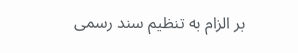بر الزام به تنظیم سند رسمی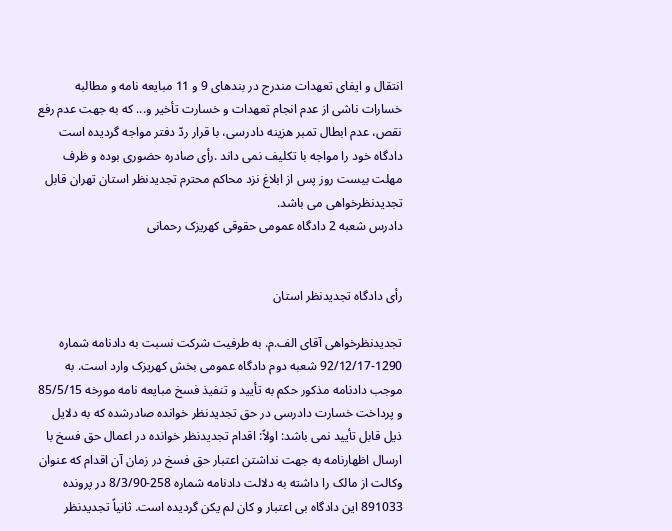انتقال و ایفای تعهدات مندرج در بندهای 9 و 11 مبایعه نامه و مطالبه خسارات ناشی از عدم انجام تعهدات و خسارت تأخیر و... که به جهت عدم رفع نقص، عدم ابطال تمبر هزینه دادرسی، با قرار ردّ دفتر مواجه گردیده است دادگاه خود را مواجه با تکلیف نمی داند .رأی صادره حضوری بوده و ظرف مهلت بیست روز پس از ابلاغ نزد محاکم محترم تجدیدنظر استان تهران قابل تجدیدنظرخواهی می باشد.
دادرس شعبه 2 دادگاه عمومی حقوقی کهریزک رحمانی


رأی دادگاه تجدیدنظر استان

تجدیدنظرخواهی آقای الف.م. به طرفیت شرکت نسبت به دادنامه شماره 1290-92/12/17 شعبه دوم دادگاه عمومی بخش کهریزک وارد است. به موجب دادنامه مذکور حکم به تأیید و تنفیذ فسخ مبایعه نامه مورخه 85/5/15 و پرداخت خسارت دادرسی در حق تجدیدنظر خوانده صادرشده که به دلایل ذیل قابل تأیید نمی باشد: اولاً: اقدام تجدیدنظر خوانده در اعمال حق فسخ با ارسال اظهارنامه به جهت نداشتن اعتبار حق فسخ در زمان آن اقدام که عنوان وکالت از مالک را داشته به دلالت دادنامه شماره 258-8/3/90 در پرونده 891033 این دادگاه بی اعتبار و کان لم یکن گردیده است. ثانیاً تجدیدنظر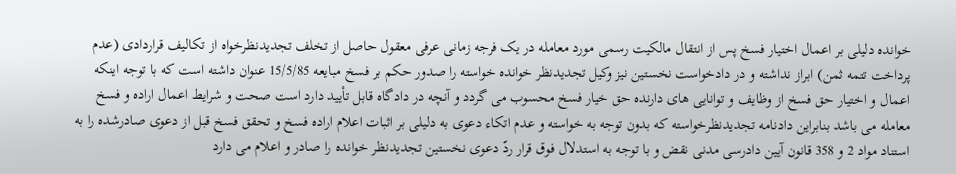خوانده دلیلی بر اعمال اختیار فسخ پس از انتقال مالکیت رسمی مورد معامله در یک فرجه زمانی عرفی معقول حاصل از تخلف تجدیدنظرخواه از تکالیف قراردادی (عدم پرداخت تتمه ثمن) ابراز نداشته و در دادخواست نخستین نیز وکیل تجدیدنظر خوانده خواسته را صدور حکم بر فسخ مبایعه 15/5/85 عنوان داشته است که با توجه اینکه اعمال و اختیار حق فسخ از وظایف و توانایی های دارنده حق خیار فسخ محسوب می گردد و آنچه در دادگاه قابل تأیید دارد است صحت و شرایط اعمال اراده و فسخ معامله می باشد بنابراین دادنامه تجدیدنظرخواسته که بدون توجه به خواسته و عدم اتکاء دعوی به دلیلی بر اثبات اعلام اراده فسخ و تحقق فسخ قبل از دعوی صادرشده را به استناد مواد 2 و 358 قانون آیین دادرسی مدنی نقض و با توجه به استدلال فوق قرار ردّ دعوی نخستین تجدیدنظر خوانده را صادر و اعلام می دارد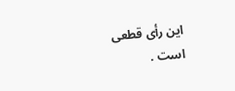این رأی قطعی است .